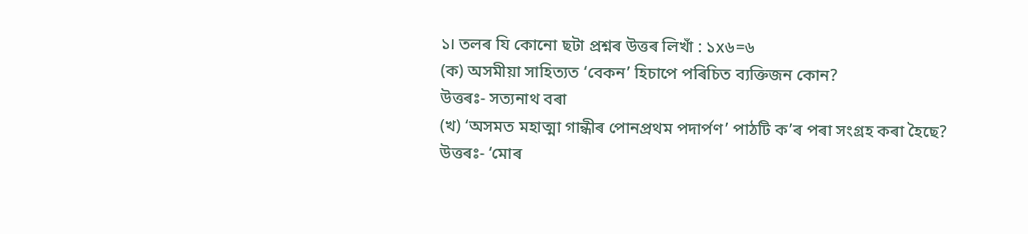১। তলৰ যি কোনো ছটা প্ৰশ্নৰ উত্তৰ লিখাঁ : ১x৬=৬
(ক) অসমীয়া সাহিত্যত ‘বেকন’ হিচাপে পৰিচিত ব্যক্তিজন কোন?
উত্তৰঃ- সত্যনাথ বৰা
(খ) ‘অসমত মহাত্মা গান্ধীৰ পোনপ্ৰথম পদার্পণ’ পাঠটি ক’ৰ পৰা সংগ্ৰহ কৰা হৈছে?
উত্তৰঃ- ‘মোৰ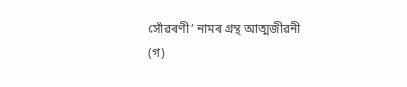সোঁৱৰণী’ নামৰ গ্ৰন্থ আত্মজীৱনী
(গ)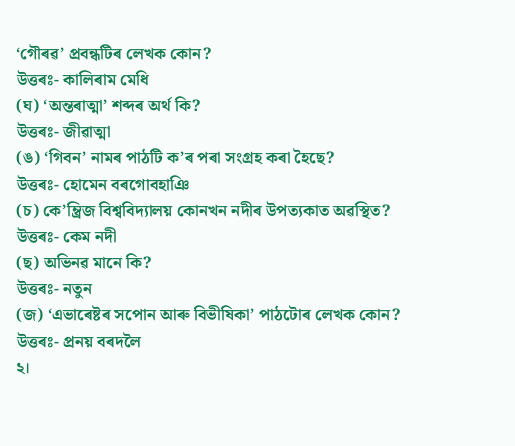‘গৌৰৱ’ প্ৰবন্ধটিৰ লেখক কোন?
উত্তৰঃ- কালিৰাম মেধি
(ঘ) ‘অন্তৰাত্মা’ শব্দৰ অৰ্থ কি?
উত্তৰঃ- জীৱাত্মা
(ঙ) ‘গিবন’ নামৰ পাঠটি ক’ৰ পৰা সংগ্ৰহ কৰা হৈছে?
উত্তৰঃ- হোমেন বৰগোবহাঞি
(চ) কে’ম্ব্ৰিজ বিশ্ববিদ্যালয় কোনখন নদীৰ উপত্যকাত অৱস্থিত?
উত্তৰঃ- কেম নদী
(ছ) অভিনৱ মানে কি?
উত্তৰঃ- নতুন
(জ) ‘এভাৰেষ্টৰ সপোন আৰু বিভীষিকা’ পাঠটোৰ লেখক কোন?
উত্তৰঃ- প্ৰনয় বৰদলৈ
২।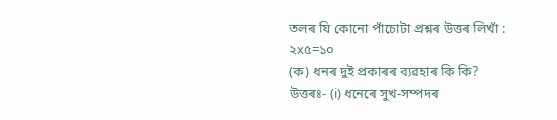তলৰ যি কোনো পাঁচোটা প্ৰশ্নৰ উত্তৰ লিখাঁ : ২x৫=১০
(ক) ধনৰ দুই প্ৰকাৰৰ ব্যৱহাৰ কি কি?
উত্তৰঃ- (i) ধনেৰে সুখ-সম্পদৰ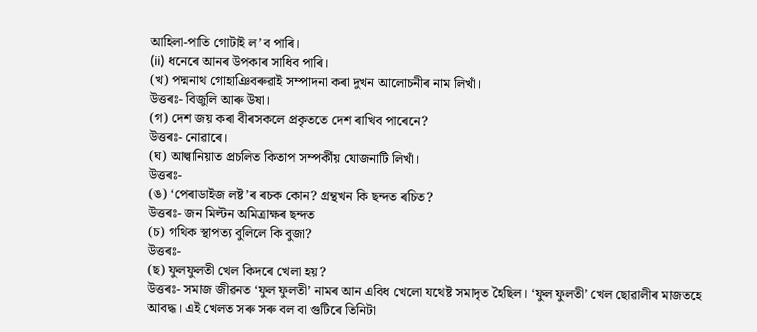আহিলা-পাতি গোটাই ল’ব পাৰি।
(ii) ধনেৰে আনৰ উপকাৰ সাধিব পাৰি।
(খ) পদ্মনাথ গোহাঞিবৰুৱাই সম্পাদনা কৰা দুখন আলোচনীৰ নাম লিখাঁ।
উত্তৰঃ- বিজুলি আৰু উষা।
(গ) দেশ জয় কৰা বীৰসকলে প্ৰকৃততে দেশ ৰাখিব পাৰেনে?
উত্তৰঃ- নোৱাৰে।
(ঘ) আল্বানিয়াত প্ৰচলিত কিতাপ সম্পর্কীয় যোজনাটি লিখাঁ।
উত্তৰঃ-
(ঙ) ‘পেৰাডাইজ লষ্ট’ৰ ৰচক কোন? গ্ৰন্থখন কি ছন্দত ৰচিত?
উত্তৰঃ- জন মিল্টন অমিত্ৰাক্ষৰ ছন্দত
(চ) গথিক স্থাপত্য বুলিলে কি বুজা?
উত্তৰঃ-
(ছ) ফুলফুলতী খেল কিদৰে খেলা হয়?
উত্তৰঃ- সমাজ জীৱনত ‘ফুল ফুলতী’ নামৰ আন এবিধ খেলো যথেষ্ট সমাদৃত হৈছিল। ‘ফুল ফুলতী’ খেল ছোৱালীৰ মাজতহে আবদ্ধ। এই খেলত সৰু সৰু বল বা গুটিৰে তিনিটা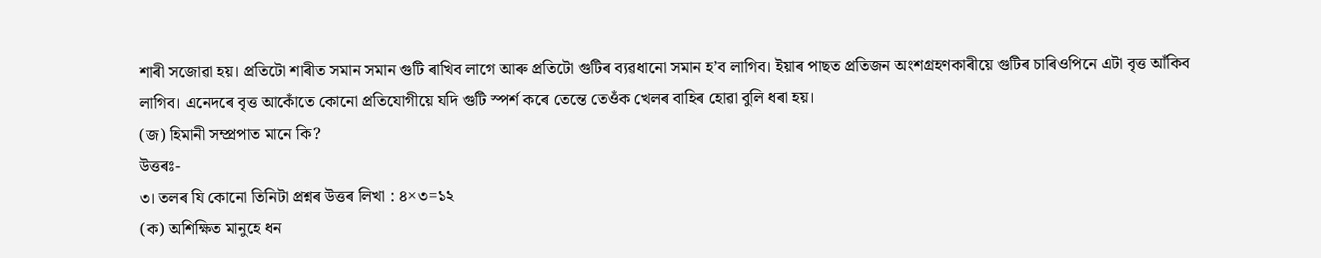শাৰী সজোৱা হয়। প্ৰতিটো শাৰীত সমান সমান গুটি ৰাখিব লাগে আৰু প্ৰতিটো গুটিৰ ব্যৱধানো সমান হ’ব লাগিব। ইয়াৰ পাছত প্ৰতিজন অংশগ্ৰহণকাৰীয়ে গুটিৰ চাৰিওপিনে এটা বৃত্ত আঁকিব লাগিব। এনেদৰে বৃত্ত আকোঁতে কোনো প্ৰতিযোগীয়ে যদি গুটি স্পৰ্শ কৰে তেন্তে তেওঁক খেলৰ বাহিৰ হোৱা বুলি ধৰা হয়।
(জ) হিমানী সম্প্ৰপাত মানে কি?
উত্তৰঃ-
৩। তলৰ যি কোনো তিনিটা প্ৰশ্নৰ উত্তৰ লিখা : ৪×৩=১২
(ক) অশিক্ষিত মানুহে ধন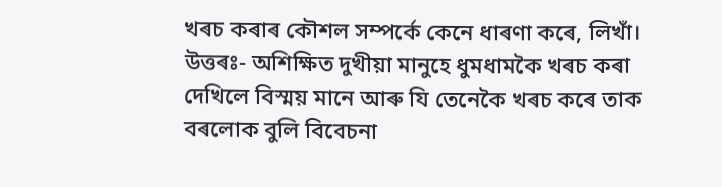খৰচ কৰাৰ কৌশল সম্পর্কে কেনে ধাৰণা কৰে, লিখাঁ।
উত্তৰঃ- অশিক্ষিত দুখীয়া মানুহে ধুমধামকৈ খৰচ কৰা দেখিলে বিস্ময় মানে আৰু যি তেনেকৈ খৰচ কৰে তাক বৰলোক বুলি বিবেচনা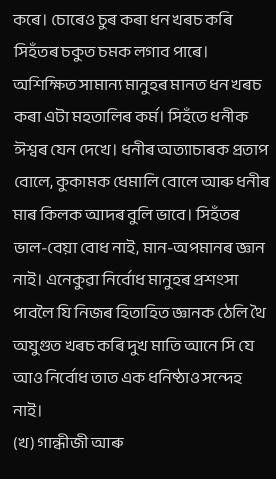কৰে। চোৰেও চুৰ কৰা ধন খৰচ কৰি সিহঁতৰ চকুত চমক লগাব পাৰে। অশিক্ষিত সামান্য মানুহৰ মানত ধন খৰচ কৰা এটা মহতালিৰ কৰ্ম। সিহঁতে ধনীক ঈশ্বৰ যেন দেখে। ধনীৰ অত্যাচাৰক প্ৰতাপ বোলে, কুকামক ধেমালি বোলে আৰু ধনীৰ মাৰ কিলক আদৰ বুলি ভাবে। সিহঁতৰ ভাল-বেয়া বোধ নাই, মান-অপমানৰ জ্ঞান নাই। এনেকুৱা নির্বোধ মানুহৰ প্ৰশংসা পাবলৈ যি নিজৰ হিতাহিত জ্ঞানক ঠেলি থৈ অযুগুত খৰচ কৰি দুখ মাতি আনে সি যে আও নির্বোধ তাত এক ধনিষ্ঠাও সন্দেহ নাই।
(খ) গান্ধীজী আৰু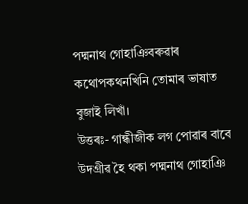পদ্মনাথ গোহাঞিবৰুৱাৰ কথোপকথনখিনি তোমাৰ ভাষাত বুজাই লিখাঁ।
উত্তৰঃ- গান্ধীজীক লগ পোৱাৰ বাবে উদগ্ৰীৱ হৈ থকা পদ্মনাথ গোহাঞি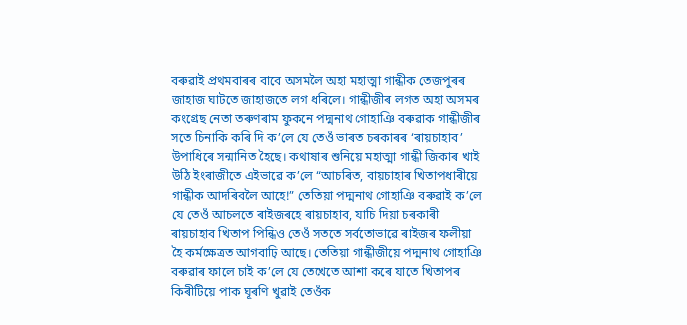বৰুৱাই প্ৰথমবাৰৰ বাবে অসমলৈ অহা মহাত্মা গান্ধীক তেজপুৰৰ জাহাজ ঘাটতে জাহাজতে লগ ধৰিলে। গান্ধীজীৰ লগত অহা অসমৰ কংগ্ৰেছ নেতা তৰুণৰাম ফুকনে পদ্মনাথ গোহাঞি বৰুৱাক গান্ধীজীৰ সতে চিনাকি কৰি দি ক’লে যে তেওঁ ভাৰত চৰকাৰৰ ‘ৰায়চাহাব’ উপাধিৰে সন্মানিত হৈছে। কথাষাৰ শুনিয়ে মহাত্মা গান্ধী জিকাৰ খাই উঠি ইংৰাজীতে এইভাৱে ক’লে “আচৰিত, বায়চাহাৰ খিতাপধাৰীয়ে গান্ধীক আদৰিবলৈ আহে!” তেতিয়া পদ্মনাথ গোহাঞি বৰুৱাই ক’লে যে তেওঁ আচলতে ৰাইজৰহে ৰায়চাহাব, যাচি দিয়া চৰকাৰী ৰায়চাহাব খিতাপ পিন্ধিও তেওঁ সততে সর্বতোভাৱে ৰাইজৰ ফলীয়া হৈ কৰ্মক্ষেত্ৰত আগবাঢ়ি আছে। তেতিয়া গান্ধীজীয়ে পদ্মনাথ গোহাঞি বৰুৱাৰ ফালে চাই ক’লে যে তেখেতে আশা কৰে যাতে খিতাপৰ কিৰীটিয়ে পাক ঘূৰণি খুৱাই তেওঁক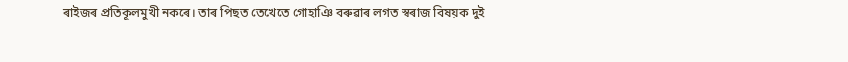ৰাইজৰ প্ৰতিকূলমুখী নকৰে। তাৰ পিছত তেখেতে গোহাঞি বৰুৱাৰ লগত স্বৰাজ বিষয়ক দুই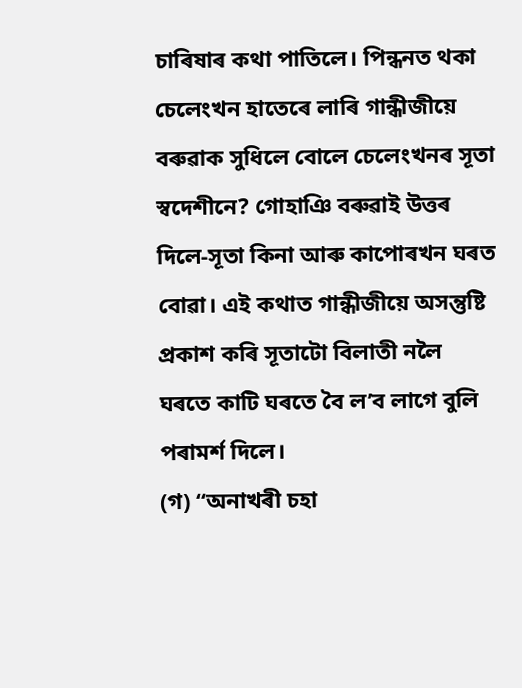চাৰিষাৰ কথা পাতিলে। পিন্ধনত থকা চেলেংখন হাতেৰে লাৰি গান্ধীজীয়ে বৰুৱাক সুধিলে বোলে চেলেংখনৰ সূতা স্বদেশীনে? গোহাঞি বৰুৱাই উত্তৰ দিলে-সূতা কিনা আৰু কাপোৰখন ঘৰত বোৱা। এই কথাত গান্ধীজীয়ে অসন্তুষ্টি প্ৰকাশ কৰি সূতাটো বিলাতী নলৈ ঘৰতে কাটি ঘৰতে বৈ ল’ব লাগে বুলি পৰামৰ্শ দিলে।
(গ) “অনাখৰী চহা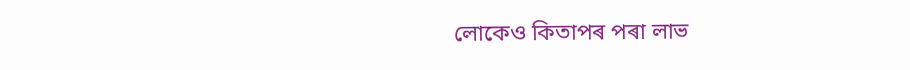লোকেও কিতাপৰ পৰা লাভ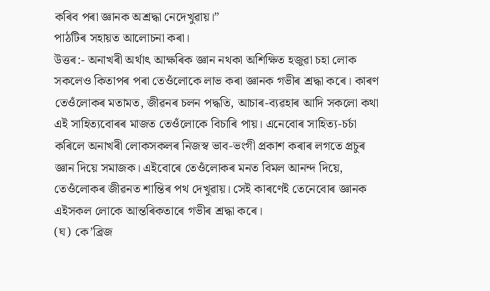কৰিব পৰা জ্ঞানক অশ্ৰদ্ধা নেদেখুৱায়।”
পাঠটিৰ সহায়ত আলোচনা কৰা।
উত্তৰ:- অনাখৰী অৰ্থাৎ আক্ষৰিক জ্ঞান নথকা অশিক্ষিত হজুৱা চহা লোক সকলেও কিতাপৰ পৰা তেওঁলোকে লাভ কৰা জ্ঞানক গভীৰ শ্ৰদ্ধা কৰে। কাৰণ তেওঁলোকৰ মতামত, জীৱনৰ চলন পদ্ধতি, আচাৰ-ব্যৱহাৰ আদি সকলো কথা এই সাহিত্যবোৰৰ মাজত তেওঁলোকে বিচাৰি পায়। এনেবোৰ সাহিত্য-চৰ্চা কৰিলে অনাখৰী লোকসকলৰ নিজস্ব ভাব-ভংগী প্ৰকাশ কৰাৰ লগতে প্ৰচুৰ জ্ঞান দিয়ে সমাজক। এইবোৰে তেওঁলোকৰ মনত বিমল আনন্দ দিয়ে, তেওঁলোকৰ জীৱনত শান্তিৰ পথ দেখুৱায়। সেই কাৰণেই তেনেবোৰ জ্ঞানক এইসকল লোকে আন্তৰিকতাৰে গভীৰ শ্রদ্ধা কৰে।
(ঘ) কে’ব্ৰিজ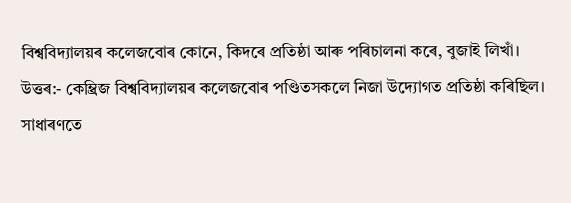বিশ্ববিদ্যালয়ৰ কলেজবোৰ কোনে, কিদৰে প্ৰতিষ্ঠা আৰু পৰিচালনা কৰে, বুজাই লিখাঁ।
উত্তৰ:- কেম্ব্রিজ বিশ্ববিদ্যালয়ৰ কলেজবোৰ পণ্ডিতসকলে নিজা উদ্যোগত প্রতিষ্ঠা কৰিছিল। সাধাৰণতে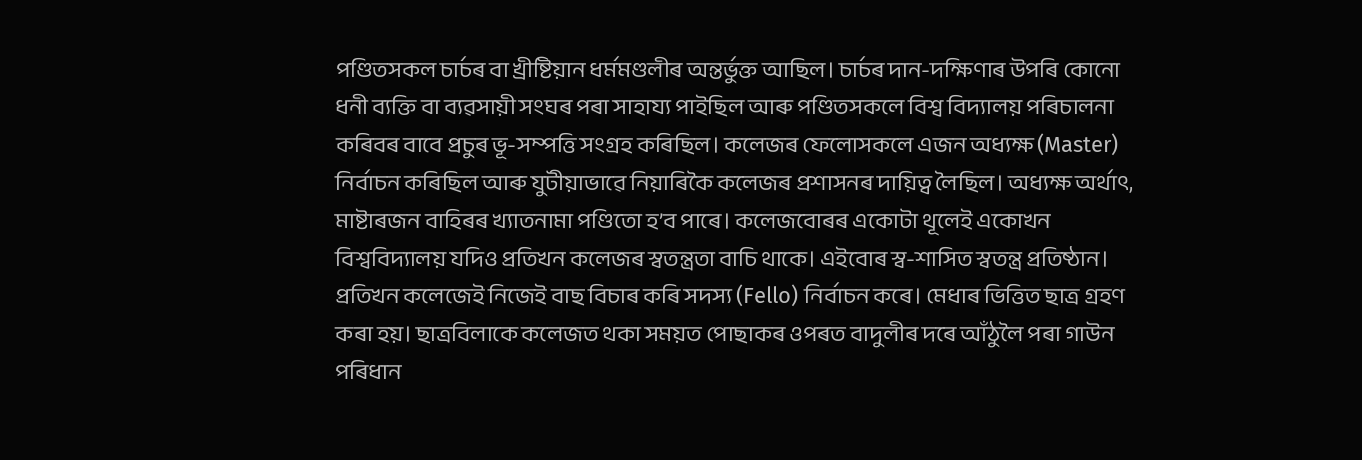পণ্ডিতসকল চাৰ্চৰ বা খ্ৰীষ্টিয়ান ধৰ্মমণ্ডলীৰ অন্তৰ্ভুক্ত আছিল। চাৰ্চৰ দান-দক্ষিণাৰ উপৰি কোনো ধনী ব্যক্তি বা ব্যৱসায়ী সংঘৰ পৰা সাহায্য পাইছিল আৰু পণ্ডিতসকলে বিশ্ব বিদ্যালয় পৰিচালনা কৰিবৰ বাবে প্ৰচুৰ ভূ-সম্পত্তি সংগ্ৰহ কৰিছিল। কলেজৰ ফেলোসকলে এজন অধ্যক্ষ (Master) নির্বাচন কৰিছিল আৰু যুটীয়াভাৱে নিয়াৰিকৈ কলেজৰ প্ৰশাসনৰ দায়িত্ব লৈছিল। অধ্যক্ষ অর্থাৎ, মাষ্টাৰজন বাহিৰৰ খ্যাতনামা পণ্ডিতো হ’ব পাৰে। কলেজবোৰৰ একোটা থূলেই একোখন বিশ্ববিদ্যালয় যদিও প্রতিখন কলেজৰ স্বতন্ত্রতা বাচি থাকে। এইবোৰ স্ব-শাসিত স্বতন্ত্র প্রতিষ্ঠান। প্রতিখন কলেজেই নিজেই বাছ বিচাৰ কৰি সদস্য (Fello) নির্বাচন কৰে। মেধাৰ ভিত্তিত ছাত্ৰ গ্ৰহণ কৰা হয়। ছাত্ৰবিলাকে কলেজত থকা সময়ত পোছাকৰ ওপৰত বাদুলীৰ দৰে আঁঠুলৈ পৰা গাউন পৰিধান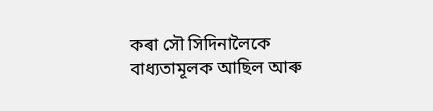কৰা সৌ সিদিনালৈকে বাধ্যতামূলক আছিল আৰু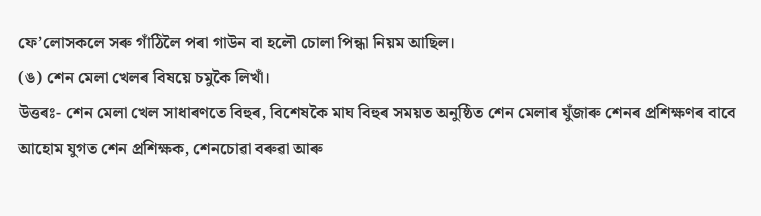ফে’লোসকলে সৰু গাঁঠিলৈ পৰা গাউন বা হলৌ চোলা পিন্ধা নিয়ম আছিল।
(ঙ) শেন মেলা খেলৰ বিষয়ে চমুকৈ লিখাঁ।
উত্তৰঃ- শেন মেলা খেল সাধাৰণতে বিহুৰ, বিশেষকৈ মাঘ বিহুৰ সময়ত অনুষ্ঠিত শেন মেলাৰ যুঁজাৰু শেনৰ প্ৰশিক্ষণৰ বাবে আহোম যুগত শেন প্রশিক্ষক, শেনচোৱা বৰুৱা আৰু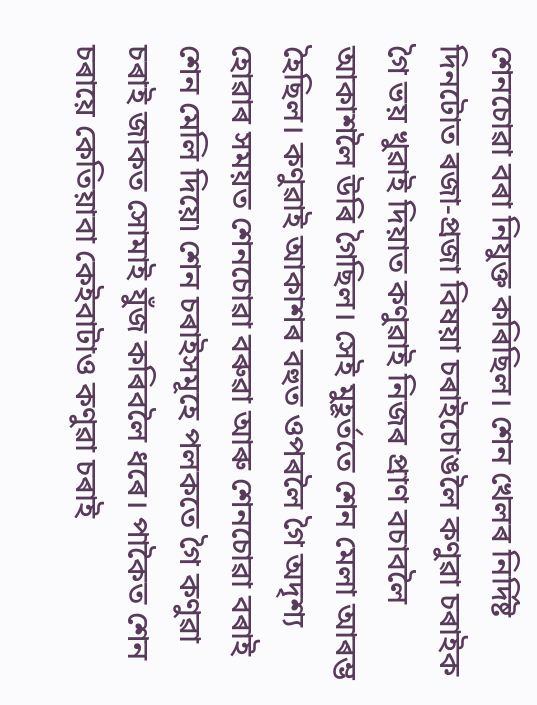শেনচোৱা বৰা নিযুক্ত কৰিছিল। শেন খেলৰ নিৰ্দিষ্ট দিনটোত ৰজা-প্রজা বিষয়া চৰাইচোঙলৈ কণুৱা চৰাইক গৈ ভয় খুৱাই দিয়াত কণুৱাই নিজৰ প্ৰাণ বচাবলৈ আকাশলৈ উৰি গৈছিল। সেই মুহূৰ্ততে শেন মেলা আৰম্ভ হৈছিল। কণুৱাই আকাশৰ বহুত ওপৰলৈ গৈ অদৃশ্য হোৱাৰ সময়ত শেনচোৱা বৰুৱা আৰু শেনচোৱা বৰাই শেন মেলি দিয়ে৷ শেন চৰাইসমূহে পলকতে গৈ কণুৱা চৰাই জাকত সোমাই যুঁজ কৰিবলৈ ধৰে। পাকৈত শেন চৰায়ে কেতিয়াবা কেইবাটাও কণুৱা চৰাই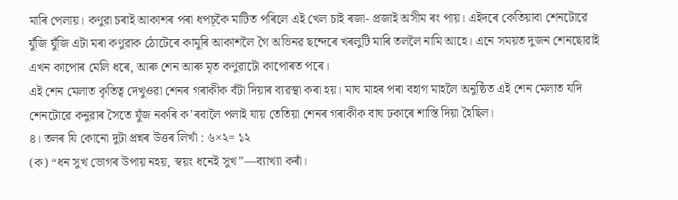মাৰি পেলায়। কণুৱা চৰাই আকাশৰ পৰা ধপচ্কৈ মাটিত পৰিলে এই খেল চাই ৰজা- প্ৰজাই অসীম ৰং পায়। এইদৰে কেতিয়াবা শেনটোৱে যুঁজি যুঁজি এটা মৰা কণুৱাক ঠোটেৰে কামুৰি আকাশলৈ গৈ অভিনৱ ছন্দেৰে খৰলুটি মাৰি তললৈ নামি আহে। এনে সময়ত দুজন শেনছোৱাই এখন কাপোৰ মেলি ধৰে, আৰু শেন আৰু মৃত কণুৱাটো কাপোৰত পৰে।
এই শেন মেলাত কৃতিত্ব দেখুওৱা শেনৰ গৰাকীক বঁটা দিয়াৰ ব্যৱস্থা কৰা হয়। মাঘ মাহৰ পৰা বহাগ মাহলৈ অনুষ্ঠিত এই শেন মেলাত যদি শেনটোৱে কনুৱাৰ সৈতে যুঁজ নকৰি ক’ৰবালৈ পলাই যায় তেতিয়া শেনৰ গৰাকীক বাঘ ঢকাৰে শাস্তি দিয়া হৈছিল।
৪। তলৰ যি কোনো দুটা প্ৰশ্নৰ উত্তৰ লিখাঁ : ৬×২= ১২
(ক) “ধন সুখ ভোগৰ উপায় নহয়, স্বয়ং ধনেই সুখ”—ব্যাখ্যা কৰাঁ।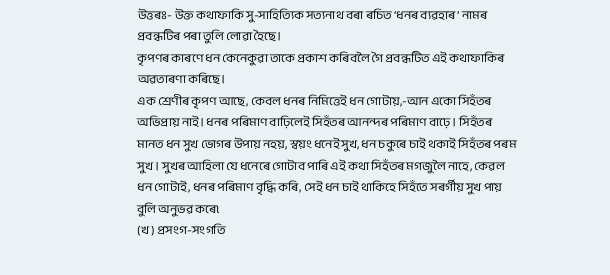উত্তৰঃ- উক্ত কথাফাকি সু-সাহিত্যিক সত্যনাথ বৰা ৰচিত ‘ধনৰ ব্যৱহাৰ’ নামৰ প্রবন্ধটিৰ পৰা তুলি লোৱা হৈছে।
কৃপণৰ কাৰণে ধন কেনেকুৱা তাকে প্রকাশ কৰিবলৈ গৈ প্ৰবন্ধটিত এই কথাফাকিৰ অৱতাৰণা কৰিছে।
এক শ্ৰেণীৰ কৃপণ আছে, কেবল ধনৰ নিমিত্তেই ধন গোটায়,-আন একো সিহঁতৰ অভিপ্ৰায় নাই। ধনৰ পৰিমাণ বাঢ়িলেই সিহঁতৰ আনন্দৰ পৰিমাণ বাঢ়ে। সিহঁতৰ মানত ধন সুখ ভোগৰ উপায় নহয়, স্বয়ং ধনেই সুখ, ধন চকুৰে চাই থকাই সিহঁতৰ পৰম সুখ। সুখৰ আহিলা যে ধনেৰে গোটাব পাৰি এই কথা সিহঁতৰ মগজুলৈ নাহে, কেৱল ধন গোটাই, ধনৰ পৰিমাণ বৃদ্ধি কৰি, সেই ধন চাই থাকিহে সিহঁতে সৰৰ্গীয় সুখ পায় বুলি অনুভৱ কৰে৷
(খ) প্ৰসংগ-সংগতি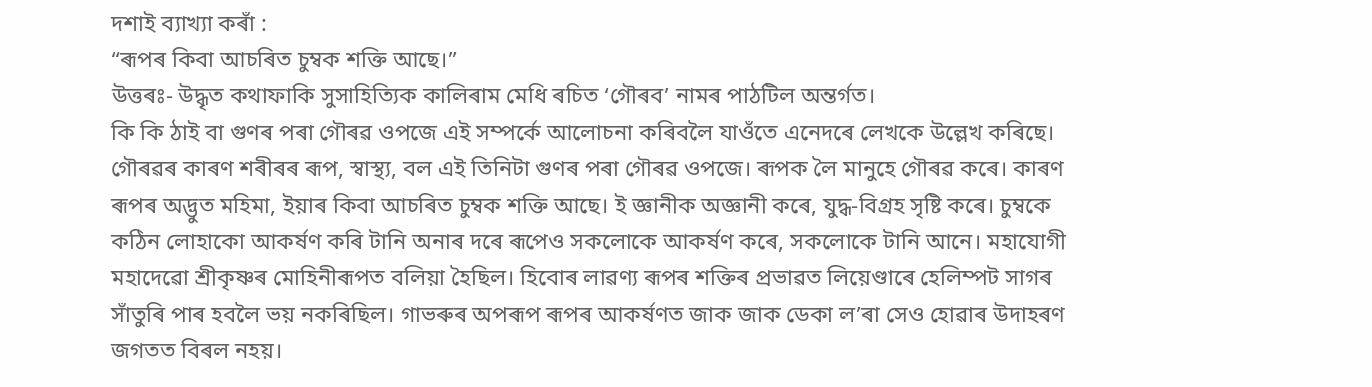দশাই ব্যাখ্যা কৰাঁ :
“ৰূপৰ কিবা আচৰিত চুম্বক শক্তি আছে।”
উত্তৰঃ- উদ্ধৃত কথাফাকি সুসাহিত্যিক কালিৰাম মেধি ৰচিত ‘গৌৰব’ নামৰ পাঠটিল অন্তর্গত।
কি কি ঠাই বা গুণৰ পৰা গৌৰৱ ওপজে এই সম্পর্কে আলোচনা কৰিবলৈ যাওঁতে এনেদৰে লেখকে উল্লেখ কৰিছে।
গৌৰৱৰ কাৰণ শৰীৰৰ ৰূপ, স্বাস্থ্য, বল এই তিনিটা গুণৰ পৰা গৌৰৱ ওপজে। ৰূপক লৈ মানুহে গৌৰৱ কৰে। কাৰণ ৰূপৰ অদ্ভুত মহিমা, ইয়াৰ কিবা আচৰিত চুম্বক শক্তি আছে। ই জ্ঞানীক অজ্ঞানী কৰে, যুদ্ধ-বিগ্রহ সৃষ্টি কৰে। চুম্বকে কঠিন লোহাকো আকৰ্ষণ কৰি টানি অনাৰ দৰে ৰূপেও সকলোকে আকৰ্ষণ কৰে, সকলোকে টানি আনে। মহাযোগী মহাদেৱো শ্ৰীকৃষ্ণৰ মোহিনীৰূপত বলিয়া হৈছিল। হিবোৰ লাৱণ্য ৰূপৰ শক্তিৰ প্ৰভাৱত লিয়েণ্ডাৰে হেলিম্পট সাগৰ সাঁতুৰি পাৰ হবলৈ ভয় নকৰিছিল। গাভৰুৰ অপৰূপ ৰূপৰ আকৰ্ষণত জাক জাক ডেকা ল’ৰা সেও হোৱাৰ উদাহৰণ জগতত বিৰল নহয়।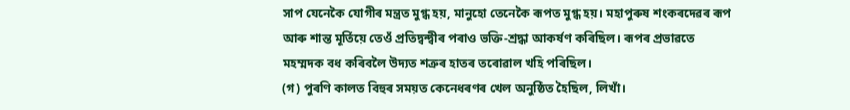সাপ যেনেকৈ যোগীৰ মন্ত্ৰত মুগ্ধ হয়, মানুহো তেনেকৈ ৰূপত মুগ্ধ হয়। মহাপুৰুষ শংকৰদেৱৰ ৰূপ আৰু শান্ত মূৰ্তিয়ে তেওঁ প্ৰতিদ্বন্দ্বীৰ পৰাও ভক্তি-শ্রদ্ধা আকৰ্ষণ কৰিছিল। ৰূপৰ প্রভাৱতে মহম্মদক বধ কৰিবলৈ উদ্যত শত্ৰুৰ হাতৰ তৰোৱাল খহি পৰিছিল।
(গ) পুৰণি কালত বিহুৰ সময়ত কেনেধৰণৰ খেল অনুষ্ঠিত হৈছিল, লিখাঁ।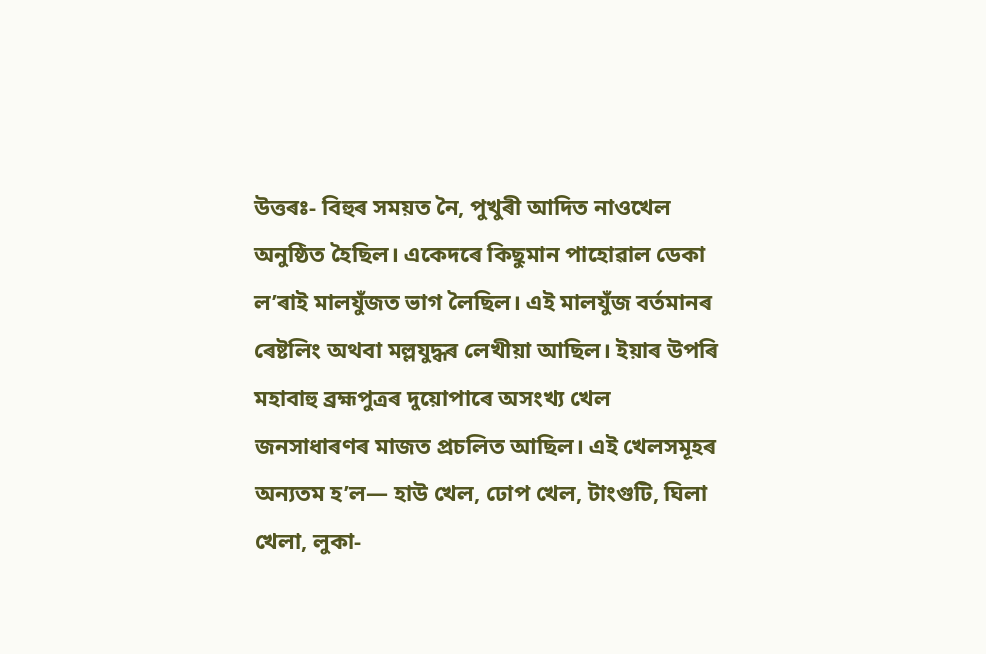উত্তৰঃ- বিহুৰ সময়ত নৈ, পুখুৰী আদিত নাওখেল অনুষ্ঠিত হৈছিল। একেদৰে কিছুমান পাহোৱাল ডেকা ল’ৰাই মালযুঁজত ভাগ লৈছিল। এই মালযুঁজ বৰ্তমানৰ ৰেষ্টলিং অথবা মল্লযুদ্ধৰ লেখীয়া আছিল। ইয়াৰ উপৰি মহাবাহু ব্ৰহ্মপুত্ৰৰ দুয়োপাৰে অসংখ্য খেল জনসাধাৰণৰ মাজত প্ৰচলিত আছিল। এই খেলসমূহৰ অন্যতম হ’ল— হাউ খেল, ঢোপ খেল, টাংগুটি, ঘিলা খেলা, লুকা-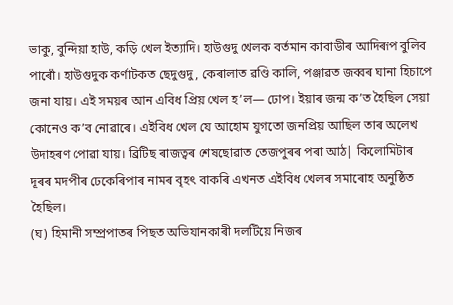ভাকু, বুন্দিয়া হাউ, কড়ি খেল ইত্যাদি। হাউগুদু খেলক বর্তমান কাবাডীৰ আদিৰূপ বুলিব পাৰোঁ। হাউগুদুক কৰ্ণাটকত ছেদুগুদু, কেৰালাত ৱণ্ডি কালি, পঞ্জাৱত জব্বৰ ঘানা হিচাপে জনা যায়। এই সময়ৰ আন এবিধ প্রিয় খেল হ’ল— ঢোপ। ইয়াৰ জন্ম ক’ত হৈছিল সেয়া কোনেও ক’ব নোৱাৰে। এইবিধ খেল যে আহোম যুগতো জনপ্রিয় আছিল তাৰ অলেখ উদাহৰণ পোৱা যায়। ব্ৰিটিছ ৰাজত্বৰ শেষছোৱাত তেজপুৰৰ পৰা আঠ| কিলোমিটাৰ দূৰৰ মদপীৰ ঢেকেৰিপাৰ নামৰ বৃহৎ বাকৰি এখনত এইবিধ খেলৰ সমাৰোহ অনুষ্ঠিত হৈছিল।
(ঘ) হিমানী সম্প্ৰপাতৰ পিছত অভিযানকাৰী দলটিয়ে নিজৰ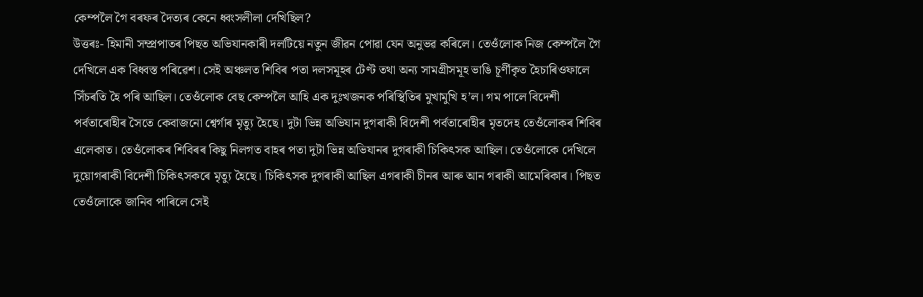কেম্পলৈ গৈ বৰফৰ দৈত্যৰ কেনে ধ্বংসলীলা দেখিছিল?
উত্তৰঃ- হিমানী সম্প্রপাতৰ পিছত অভিযানকাৰী দলটিয়ে নতুন জীৱন পোৱা যেন অনুভৱ কৰিলে। তেওঁলোক নিজ কেম্পলৈ গৈ দেখিলে এক বিধ্বস্ত পৰিৱেশ। সেই অঞ্চলত শিবিৰ পতা দলসমূহৰ টেণ্ট তথা অন্য সামগ্ৰীসমূহ ভাঙি চূর্ণীকৃত হৈচাৰিওফালে সিঁচৰতি হৈ পৰি আছিল। তেওঁলোক বেছ কেম্পলৈ আহি এক দুঃখজনক পৰিস্থিতিৰ মুখামুখি হ’ল। গম পালে বিদেশী পর্বতাৰোহীৰ সৈতে কেবাজনো শ্বেৰ্গাৰ মৃত্যু হৈছে। দুটা ভিন্ন অভিযান দুগৰাকী বিদেশী পর্বতাৰোহীৰ মৃতদেহ তেওঁলোকৰ শিবিৰ এলেকাত। তেওঁলোকৰ শিবিৰৰ কিছু নিলগত বাহৰ পতা দুটা ভিন্ন অভিযানৰ দুগৰাকী চিকিৎসক আছিল। তেওঁলোকে দেখিলে দুয়োগৰাকী বিদেশী চিকিৎসকৰে মৃত্যু হৈছে। চিকিৎসক দুগৰাকী আছিল এগৰাকী চীনৰ আৰু আন গৰাকী আমেৰিকাৰ। পিছত তেওঁলোকে জানিব পাৰিলে সেই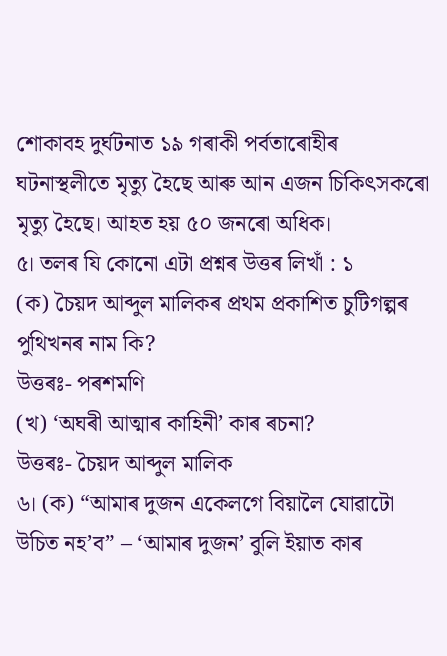শোকাবহ দুৰ্ঘটনাত ১৯ গৰাকী পর্বতাৰোহীৰ ঘটনাস্থলীতে মৃত্যু হৈছে আৰু আন এজন চিকিৎসকৰো মৃত্যু হৈছে। আহত হয় ৫০ জনৰো অধিক।
৫। তলৰ যি কোনো এটা প্ৰশ্নৰ উত্তৰ লিখাঁ : ১
(ক) চৈয়দ আব্দুল মালিকৰ প্ৰথম প্ৰকাশিত চুটিগল্পৰ পুথিখনৰ নাম কি?
উত্তৰঃ- পৰশমণি
(খ) ‘অঘৰী আত্মাৰ কাহিনী’ কাৰ ৰচনা?
উত্তৰঃ- চৈয়দ আব্দুল মালিক
৬। (ক) “আমাৰ দুজন একেলগে বিয়ালৈ যোৱাটো উচিত নহ’ব” – ‘আমাৰ দুজন’ বুলি ইয়াত কাৰ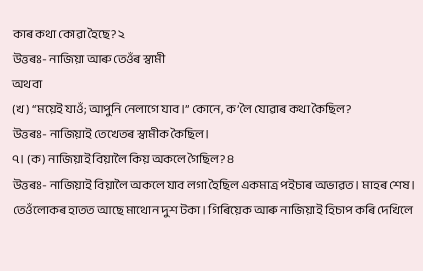কাৰ কথা কোৱা হৈছে? ২
উত্তৰঃ- নাজিয়া আৰু তেওঁৰ স্বামী
অথবা
(খ) “ময়েই যাওঁ; আপুনি নেলাগে যাব।” কোনে, ক’লৈ যোৱাৰ কথা কৈছিল?
উত্তৰঃ- নাজিয়াই তেখেতৰ স্বামীক কৈছিল।
৭। (ক) নাজিয়াই বিয়ালৈ কিয় অকলে গৈছিল? ৪
উত্তৰঃ- নাজিয়াই বিয়ালৈ অকলে যাব লগা হৈছিল একমাত্ৰ পইচাৰ অভাৱত। মাহৰ শেষ। তেওঁলোকৰ হাতত আছে মাথোন দুশ টকা। গিৰিয়েক আৰু নাজিয়াই হিচাপ কৰি দেখিলে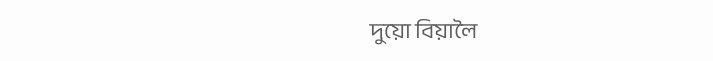দুয়ো বিয়ালৈ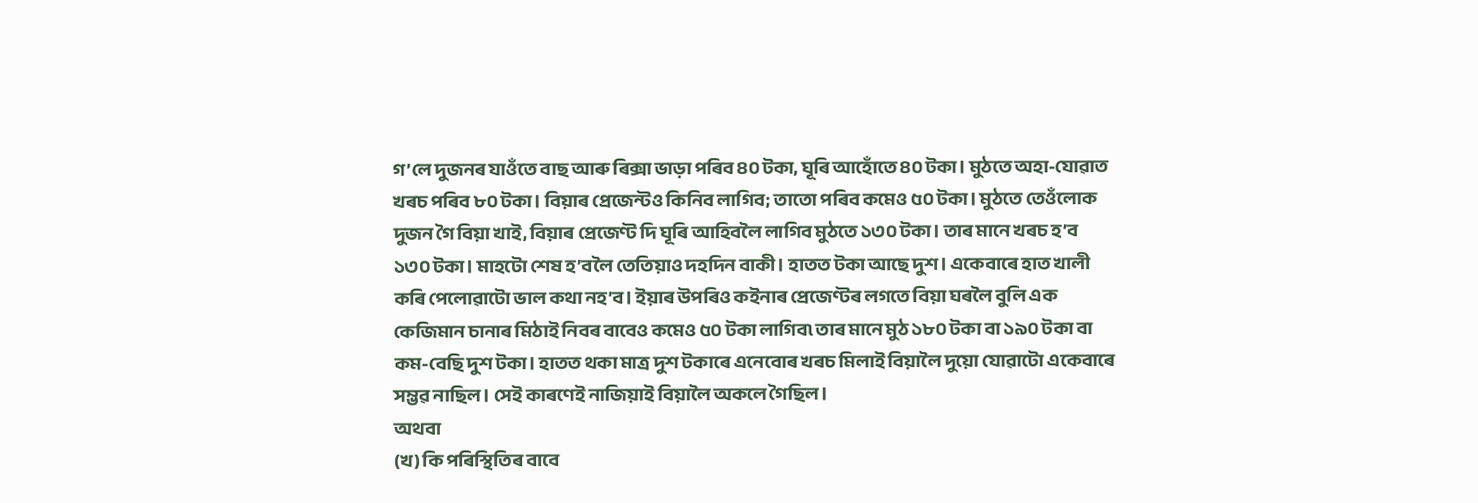গ’লে দুজনৰ যাওঁতে বাছ আৰু ৰিক্সা ভাড়া পৰিব ৪০ টকা, ঘূৰি আহোঁতে ৪০ টকা। মুঠতে অহা-যোৱাত খৰচ পৰিব ৮০ টকা। বিয়াৰ প্রেজেন্টও কিনিব লাগিব; তাতো পৰিব কমেও ৫০ টকা। মুঠতে তেওঁলোক দুজন গৈ বিয়া খাই, বিয়াৰ প্ৰেজেণ্ট দি ঘূৰি আহিবলৈ লাগিব মুঠতে ১৩০ টকা। তাৰ মানে খৰচ হ’ব ১৩০ টকা। মাহটো শেষ হ’বলৈ তেতিয়াও দহদিন বাকী। হাতত টকা আছে দুশ। একেবাৰে হাত খালী কৰি পেলোৱাটো ভাল কথা নহ’ব। ইয়াৰ উপৰিও কইনাৰ প্ৰেজেণ্টৰ লগতে বিয়া ঘৰলৈ বুলি এক কেজিমান চানাৰ মিঠাই নিবৰ বাবেও কমেও ৫০ টকা লাগিব৷ তাৰ মানে মুঠ ১৮০ টকা বা ১৯০ টকা বা কম-বেছি দুশ টকা। হাতত থকা মাত্র দুশ টকাৰে এনেবোৰ খৰচ মিলাই বিয়ালৈ দুয়ো যোৱাটো একেবাৰে সম্ভৱ নাছিল। সেই কাৰণেই নাজিয়াই বিয়ালৈ অকলে গৈছিল।
অথবা
(খ) কি পৰিস্থিতিৰ বাবে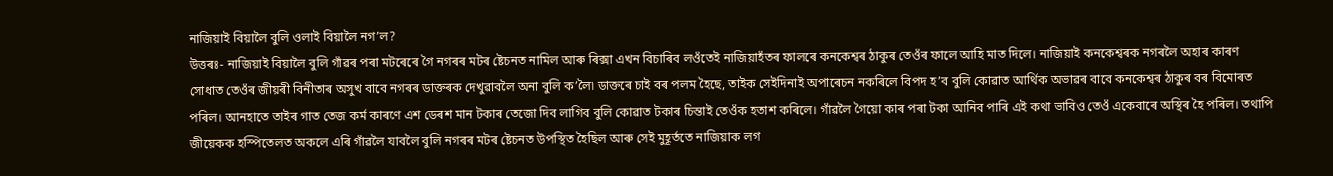নাজিয়াই বিয়ালৈ বুলি ওলাই বিয়ালৈ নগ’ল?
উত্তৰঃ- নাজিয়াই বিয়ালৈ বুলি গাঁৱৰ পৰা মটৰেৰে গৈ নগৰৰ মটৰ ষ্টেচনত নামিল আৰু ৰিক্সা এখন বিচাৰিব লওঁতেই নাজিয়াহঁতৰ ফালৰে কনকেশ্বৰ ঠাকুৰ তেওঁৰ ফালে আহি মাত দিলে। নাজিয়াই কনকেশ্বৰক নগৰলৈ অহাৰ কাৰণ সোধাত তেওঁৰ জীয়ৰী বিনীতাৰ অসুখ বাবে নগৰৰ ডাক্তৰক দেখুৱাবলৈ অনা বুলি ক’লৈ৷ ডাক্তৰে চাই বৰ পলম হৈছে, তাইক সেইদিনাই অপাৰেচন নকৰিলে বিপদ হ’ব বুলি কোৱাত আর্থিক অভাৱৰ বাবে কনকেশ্বৰ ঠাকুৰ বৰ বিমোৰত পৰিল। আনহাতে তাইৰ গাত তেজ কৰ্ম কাৰণে এশ ডেৰশ মান টকাৰ তেজো দিব লাগিব বুলি কোৱাত টকাৰ চিন্তাই তেওঁক হতাশ কৰিলে। গাঁৱলৈ গৈয়ো কাৰ পৰা টকা আনিব পাৰি এই কথা ভাবিও তেওঁ একেবাৰে অস্থিৰ হৈ পৰিল। তথাপি জীয়েকক হস্পিতেলত অকলে এৰি গাঁৱলৈ যাবলৈ বুলি নগৰৰ মটৰ ষ্টেচনত উপস্থিত হৈছিল আৰু সেই মুহূর্ততে নাজিয়াক লগ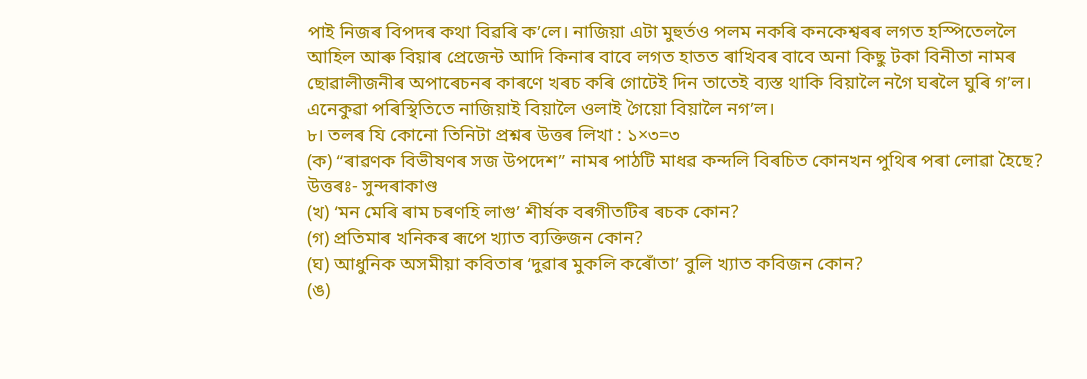পাই নিজৰ বিপদৰ কথা বিৱৰি ক’লে। নাজিয়া এটা মুহুর্তও পলম নকৰি কনকেশ্বৰৰ লগত হস্পিতেললৈ আহিল আৰু বিয়াৰ প্ৰেজেন্ট আদি কিনাৰ বাবে লগত হাতত ৰাখিবৰ বাবে অনা কিছু টকা বিনীতা নামৰ ছোৱালীজনীৰ অপাৰেচনৰ কাৰণে খৰচ কৰি গোটেই দিন তাতেই ব্যস্ত থাকি বিয়ালৈ নগৈ ঘৰলৈ ঘুৰি গ’ল। এনেকুৱা পৰিস্থিতিতে নাজিয়াই বিয়ালৈ ওলাই গৈয়ো বিয়ালৈ নগ’ল।
৮। তলৰ যি কোনো তিনিটা প্ৰশ্নৰ উত্তৰ লিখা : ১×৩=৩
(ক) “ৰাৱণক বিভীষণৰ সজ উপদেশ” নামৰ পাঠটি মাধৱ কন্দলি বিৰচিত কোনখন পুথিৰ পৰা লোৱা হৈছে?
উত্তৰঃ- সুন্দৰাকাণ্ড
(খ) ‘মন মেৰি ৰাম চৰণহি লাগু’ শীৰ্ষক বৰগীতটিৰ ৰচক কোন?
(গ) প্ৰতিমাৰ খনিকৰ ৰূপে খ্যাত ব্যক্তিজন কোন?
(ঘ) আধুনিক অসমীয়া কবিতাৰ ‘দুৱাৰ মুকলি কৰোঁতা’ বুলি খ্যাত কবিজন কোন?
(ঙ)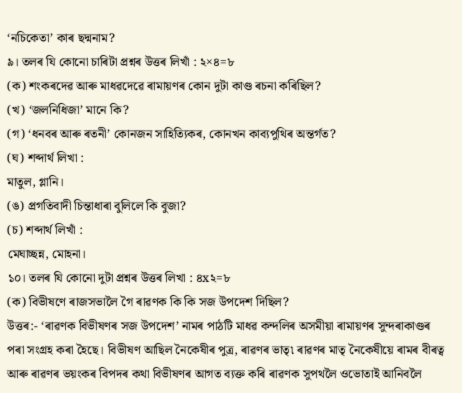‘নচিকেতা’ কাৰ ছদ্মনাম?
৯। তলৰ যি কোনো চাৰিটা প্ৰশ্নৰ উত্তৰ লিখাঁ : ২×৪=৮
(ক) শংকৰদেৱ আৰু মাধৱদেৱে ৰামায়ণৰ কোন দুটা কাণ্ড ৰচনা কৰিছিল?
(খ) ‘জলনিধিজা’ মানে কি?
(গ) ‘ধনবৰ আৰু ৰতনী’ কোনজন সাহিত্যিকৰ, কোনখন কাব্যপুথিৰ অন্তৰ্গত?
(ঘ) শব্দার্থ লিখা :
মাতুল, গ্লানি।
(ঙ) প্ৰগতিবাদী চিন্তাধাৰা বুলিলে কি বুজা?
(চ) শব্দার্থ লিখাঁ :
মেঘাচ্ছন্ন, মোহনা।
১০। তলৰ যি কোনো দুটা প্ৰশ্নৰ উত্তৰ লিখা : ৪x২=৮
(ক) বিভীষণে ৰাজসভালৈ গৈ ৰাৱণক কি কি সজ উপদেশ দিছিল?
উত্তৰ:- ‘ৰাৱণক বিভীষণৰ সজ উপদেশ’ নামৰ পাঠটি মাধৱ কন্দলিৰ অসমীয়া ৰামায়ণৰ সুন্দৰাকাণ্ডৰ পৰা সংগ্ৰহ কৰা হৈছে। বিভীষণ আছিল নৈকেষীৰ পুত্ৰ, ৰাৱণৰ ভাতৃ৷ ৰাৱণৰ মাতৃ নৈকেষীয়ে ৰামৰ বীৰত্ব আৰু ৰাৱণৰ ভয়ংকৰ বিপদৰ কথা বিভীষণৰ আগত ব্যক্ত কৰি ৰাৱণক সুপথলৈ ওভোতাই আনিবলৈ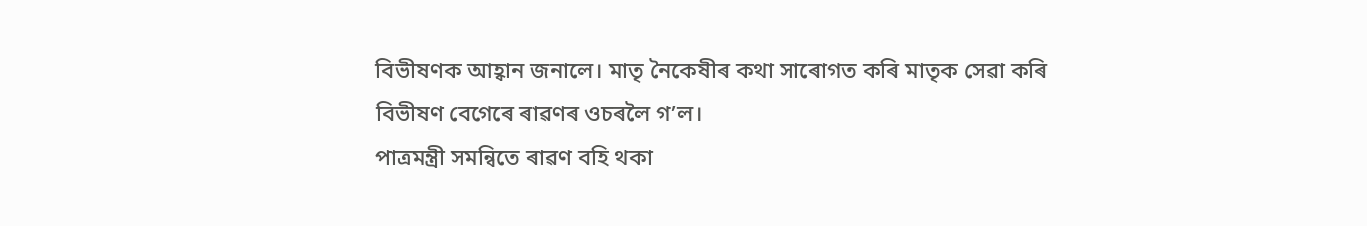বিভীষণক আহ্বান জনালে। মাতৃ নৈকেষীৰ কথা সাৰোগত কৰি মাতৃক সেৱা কৰি বিভীষণ বেগেৰে ৰাৱণৰ ওচৰলৈ গ’ল।
পাত্রমন্ত্রী সমন্বিতে ৰাৱণ বহি থকা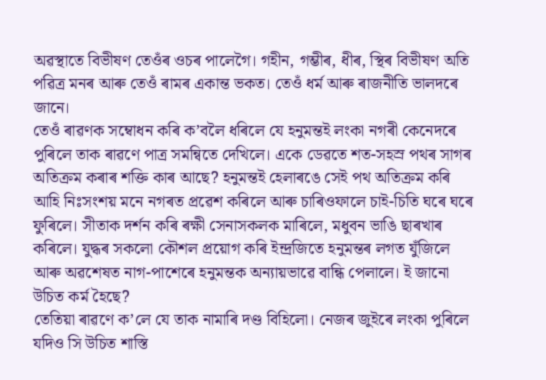অৱস্থাতে বিভীষণ তেওঁৰ ওচৰ পালেগৈ। গহীন, গম্ভীৰ, ধীৰ, স্থিৰ বিভীষণ অতি পৱিত্ৰ মনৰ আৰু তেওঁ ৰামৰ একান্ত ভকত। তেওঁ ধৰ্ম আৰু ৰাজনীতি ভালদৰে জানে।
তেওঁ ৰাৱণক সম্বোধন কৰি ক’বলৈ ধৰিলে যে হনুমন্তই লংকা নগৰী কেনেদৰে পুৰিলে তাক ৰাৱণে পাত্র সমন্বিতে দেখিলে। একে ডেৱতে শত-সহস্ৰ পথৰ সাগৰ অতিক্ৰম কৰাৰ শক্তি কাৰ আছে? হনুমন্তই হেলাৰঙে সেই পথ অতিক্ৰম কৰি আহি নিঃসংশয় মনে নগৰত প্ৰৱেশ কৰিলে আৰু চাৰিওফালে চাই-চিতি ঘৰে ঘৰে ফুৰিলে। সীতাক দৰ্শন কৰি ৰক্ষী সেনাসকলক মাৰিলে, মধুবন ভাঙি ছাৰখাৰ কৰিলে। যুদ্ধৰ সকলো কৌশল প্রয়োগ কৰি ইন্দ্ৰজিতে হনুমন্তৰ লগত যুঁজিলে আৰু অৱশেষত নাগ-পাশেৰে হনুমন্তক অন্যায়ভাৱে বান্ধি পেলালে। ই জানো উচিত কৰ্ম হৈছে?
তেতিয়া ৰাৱণে ক’লে যে তাক নামাৰি দণ্ড বিহিলো। নেজৰ জুইৰে লংকা পুৰিলে যদিও সি উচিত শাস্তি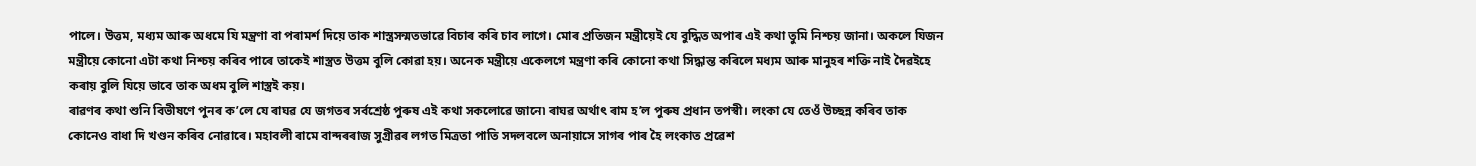পালে। উত্তম, মধ্যম আৰু অধমে যি মন্ত্ৰণা বা পৰামৰ্শ দিয়ে তাক শাস্ত্ৰসন্মতভাৱে বিচাৰ কৰি চাব লাগে। মোৰ প্ৰতিজন মন্ত্ৰীয়েই যে বুদ্ধিত অপাৰ এই কথা তুমি নিশ্চয় জানা। অকলে যিজন মন্ত্ৰীয়ে কোনো এটা কথা নিশ্চয় কৰিব পাৰে তাকেই শাস্ত্ৰত উত্তম বুলি কোৱা হয়। অনেক মন্ত্রীয়ে একেলগে মন্ত্রণা কৰি কোনো কথা সিদ্ধান্ত কৰিলে মধ্যম আৰু মানুহৰ শক্তি নাই দৈৱইহে কৰায় বুলি যিয়ে ভাবে তাক অধম বুলি শাস্ত্ৰই কয়।
ৰাৱণৰ কথা শুনি বিভীষণে পুনৰ ক’লে যে ৰাঘৱ যে জগতৰ সৰ্বশ্ৰেষ্ঠ পুৰুষ এই কথা সকলোৱে জানে৷ ৰাঘৱ অৰ্থাৎ ৰাম হ’ল পুৰুষ প্ৰধান তপস্বী। লংকা যে তেওঁ উচ্ছন্ন কৰিব তাক কোনেও বাধা দি খণ্ডন কৰিব নোৱাৰে। মহাবলী ৰামে বান্দৰৰাজ সুগ্ৰীৱৰ লগত মিত্ৰতা পাতি সদলবলে অনায়াসে সাগৰ পাৰ হৈ লংকাত প্ৰৱেশ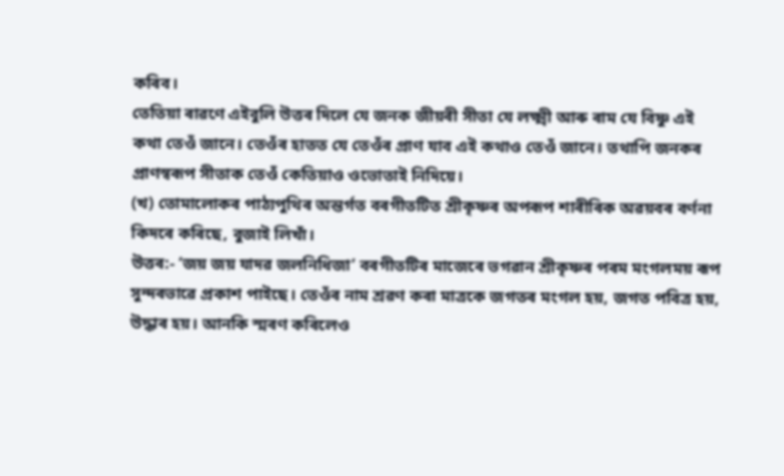কৰিব।
তেতিয়া ৰাৱণে এইবুলি উত্তৰ দিলে যে জনক জীয়ৰী সীতা যে লক্ষ্মী আৰু ৰাম যে বিষ্ণু এই কথা তেওঁ জানে। তেওঁৰ হাতত যে তেওঁৰ প্ৰাণ যাব এই কথাও তেওঁ জানে। তথাপি জনকৰ প্ৰাণস্বৰূপ সীতাক তেওঁ কেতিয়াও ওভোতাই নিদিয়ে।
(খ) তোমালোকৰ পাঠ্যপুথিৰ অন্তৰ্গত বৰগীতটিত শ্ৰীকৃষ্ণৰ অপৰূপ শাৰীৰিক অৱয়বৰ বৰ্ণনা কিদৰে কৰিছে, বুজাই লিখাঁ।
উত্তৰ:- ‘জয় জয় যাদৱ জলনিধিজা’ বৰগীতটিৰ মাজেৰে ভগৱান শ্ৰীকৃষ্ণৰ পৰম মংগলময় ৰূপ সুন্দৰভাৱে প্ৰকাশ পাইছে। তেওঁৰ নাম শ্ৰৱণ কৰা মাত্ৰকে জগতৰ মংগল হয়, জগত পবিত্ৰ হয়, উদ্ধাৰ হয়। আনকি স্মৰণ কৰিলেও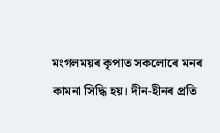মংগলময়ৰ কৃপাত সকলোৰে মনৰ কামনা সিদ্ধি হয়। দীন-হীনৰ প্ৰতি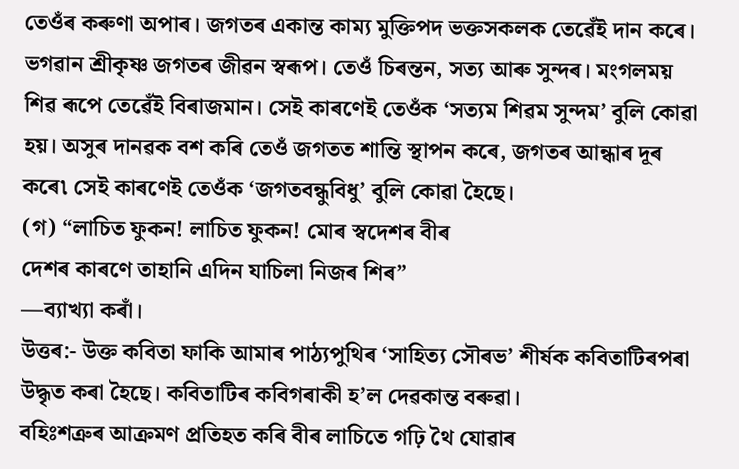তেওঁৰ কৰুণা অপাৰ। জগতৰ একান্ত কাম্য মুক্তিপদ ভক্তসকলক তেৱেঁই দান কৰে।
ভগৱান শ্ৰীকৃষ্ণ জগতৰ জীৱন স্বৰূপ। তেওঁ চিৰন্তন, সত্য আৰু সুন্দৰ। মংগলময় শিৱ ৰূপে তেৱেঁই বিৰাজমান। সেই কাৰণেই তেওঁক ‘সত্যম শিৱম সুন্দম’ বুলি কোৱা হয়। অসুৰ দানৱক বশ কৰি তেওঁ জগতত শান্তি স্থাপন কৰে, জগতৰ আন্ধাৰ দূৰ কৰে৷ সেই কাৰণেই তেওঁক ‘জগতবন্ধুবিধু’ বুলি কোৱা হৈছে।
(গ) “লাচিত ফুকন! লাচিত ফুকন! মোৰ স্বদেশৰ বীৰ
দেশৰ কাৰণে তাহানি এদিন যাচিলা নিজৰ শিৰ”
—ব্যাখ্যা কৰাঁ।
উত্তৰ:- উক্ত কবিতা ফাকি আমাৰ পাঠ্যপুথিৰ ‘সাহিত্য সৌৰভ’ শীৰ্ষক কবিতাটিৰপৰা উদ্ধৃত কৰা হৈছে। কবিতাটিৰ কবিগৰাকী হ’ল দেৱকান্ত বৰুৱা।
বহিঃশত্ৰুৰ আক্ৰমণ প্ৰতিহত কৰি বীৰ লাচিতে গঢ়ি থৈ যোৱাৰ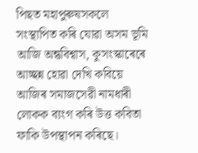পিছত মহাপুৰুষসকলে সংস্থাপিত কৰি যোৱা অসম ভূমি আজি অন্ধবিশ্বাস, কুসংস্কাৰেৰে আচ্ছন্ন হোৱা দেখি কবিয়ে আজিৰ সমাজসেৱী নামধাৰী লোকক ব্যংগ কৰি উত্ত কবিতা ফাকি উপস্থাপন কৰিছে।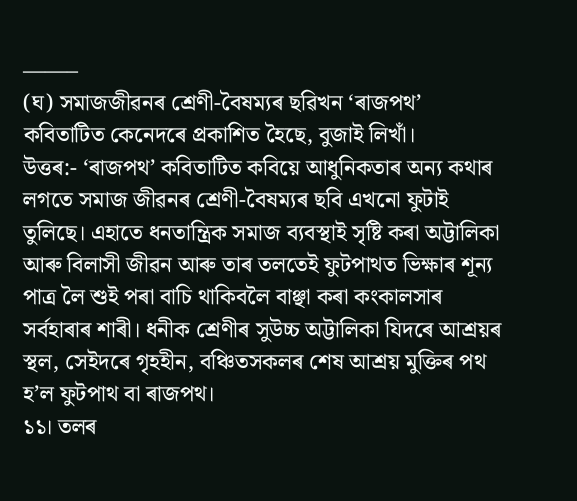——–
(ঘ) সমাজজীৱনৰ শ্ৰেণী-বৈষম্যৰ ছৱিখন ‘ৰাজপথ’ কবিতাটিত কেনেদৰে প্ৰকাশিত হৈছে, বুজাই লিখাঁ।
উত্তৰ:- ‘ৰাজপথ’ কবিতাটিত কবিয়ে আধুনিকতাৰ অন্য কথাৰ লগতে সমাজ জীৱনৰ শ্ৰেণী-বৈষম্যৰ ছবি এখনো ফুটাই তুলিছে। এহাতে ধনতান্ত্রিক সমাজ ব্যবস্থাই সৃষ্টি কৰা অট্টালিকা আৰু বিলাসী জীৱন আৰু তাৰ তলতেই ফুটপাথত ভিক্ষাৰ শূন্য পাত্ৰ লৈ শুই পৰা বাচি থাকিবলৈ বাঞ্ছা কৰা কংকালসাৰ সৰ্বহাৰাৰ শাৰী। ধনীক শ্ৰেণীৰ সুউচ্চ অট্টালিকা যিদৰে আশ্ৰয়ৰ স্থল, সেইদৰে গৃহহীন, বঞ্চিতসকলৰ শেষ আশ্ৰয় মুক্তিৰ পথ হ’ল ফুটপাথ বা ৰাজপথ।
১১। তলৰ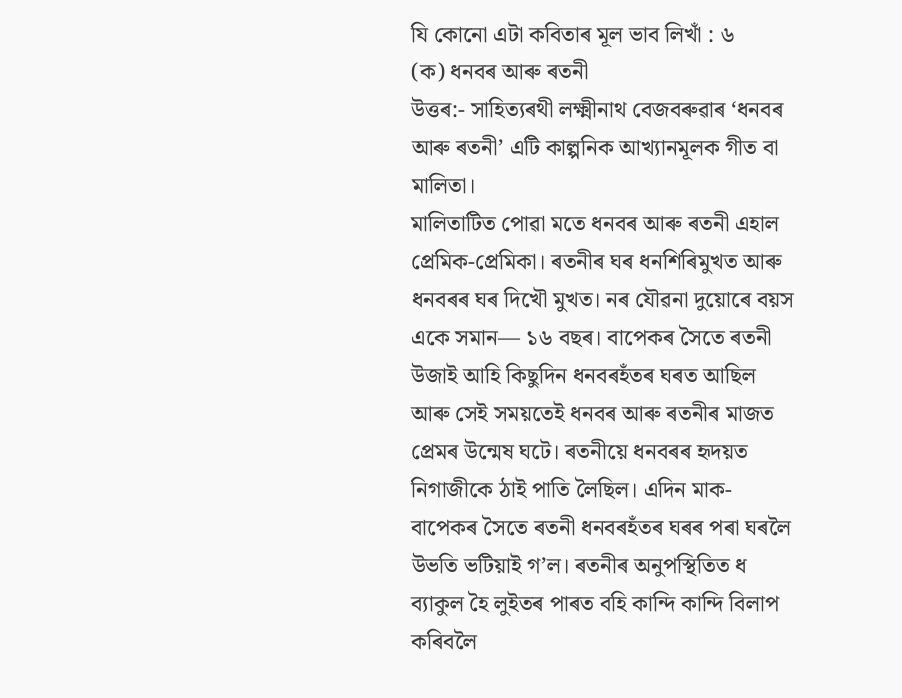যি কোনো এটা কবিতাৰ মূল ভাব লিখাঁ : ৬
(ক) ধনবৰ আৰু ৰতনী
উত্তৰ:- সাহিত্যৰথী লক্ষ্মীনাথ বেজবৰুৱাৰ ‘ধনবৰ আৰু ৰতনী’ এটি কাল্পনিক আখ্যানমূলক গীত বা মালিতা।
মালিতাটিত পোৱা মতে ধনবৰ আৰু ৰতনী এহাল প্ৰেমিক-প্ৰেমিকা। ৰতনীৰ ঘৰ ধনশিৰিমুখত আৰু ধনবৰৰ ঘৰ দিখৌ মুখত। নৰ যৌৱনা দুয়োৰে বয়স একে সমান— ১৬ বছৰ। বাপেকৰ সৈতে ৰতনী উজাই আহি কিছুদিন ধনবৰহঁতৰ ঘৰত আছিল আৰু সেই সময়তেই ধনবৰ আৰু ৰতনীৰ মাজত প্ৰেমৰ উন্মেষ ঘটে। ৰতনীয়ে ধনবৰৰ হৃদয়ত নিগাজীকে ঠাই পাতি লৈছিল। এদিন মাক-বাপেকৰ সৈতে ৰতনী ধনবৰহঁতৰ ঘৰৰ পৰা ঘৰলৈ উভতি ভটিয়াই গ’ল। ৰতনীৰ অনুপস্থিতিত ধ ব্যাকুল হৈ লুইতৰ পাৰত বহি কান্দি কান্দি বিলাপ কৰিবলৈ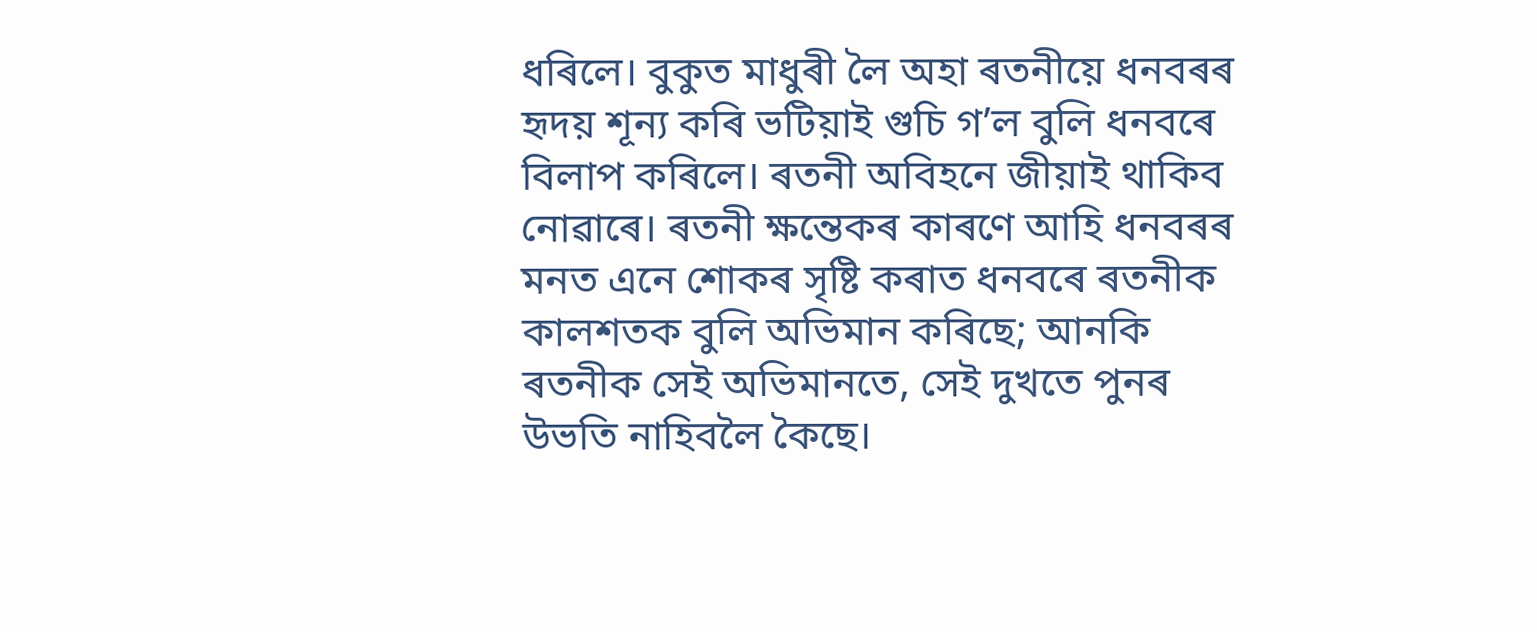ধৰিলে। বুকুত মাধুৰী লৈ অহা ৰতনীয়ে ধনবৰৰ হৃদয় শূন্য কৰি ভটিয়াই গুচি গ’ল বুলি ধনবৰে বিলাপ কৰিলে। ৰতনী অবিহনে জীয়াই থাকিব নোৱাৰে। ৰতনী ক্ষন্তেকৰ কাৰণে আহি ধনবৰৰ মনত এনে শোকৰ সৃষ্টি কৰাত ধনবৰে ৰতনীক কালশতক বুলি অভিমান কৰিছে; আনকি ৰতনীক সেই অভিমানতে, সেই দুখতে পুনৰ উভতি নাহিবলৈ কৈছে।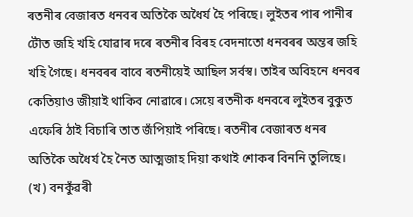ৰতনীৰ বেজাৰত ধনবৰ অতিকৈ অধৈর্য হৈ পৰিছে। লুইতৰ পাৰ পানীৰ টৌত জহি খহি যোৱাৰ দৰে ৰতনীৰ বিৰহ বেদনাতো ধনবৰৰ অন্তৰ জহি খহি গৈছে। ধনবৰৰ বাবে ৰতনীয়েই আছিল সৰ্বস্ব। তাইৰ অবিহনে ধনবৰ কেতিয়াও জীয়াই থাকিব নোৱাৰে। সেয়ে ৰতনীক ধনবৰে লুইতৰ বুকুত এফেৰি ঠাই বিচাৰি তাত জঁপিয়াই পৰিছে। ৰতনীৰ বেজাৰত ধনৰ অতিকৈ অধৈৰ্য হৈ নৈত আত্মজাহ দিয়া কথাই শোকৰ বিননি তুলিছে।
(খ) বনকুঁৱৰী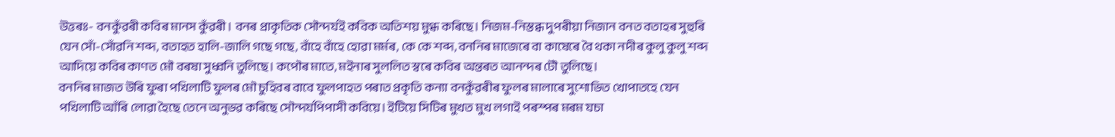উত্তৰঃ- বনকুঁৱৰী কবিৰ মানস কুঁৱৰী। বনৰ প্ৰাকৃতিক সৌন্দর্যই কবিক অতিশয় মুগ্ধ কৰিছে। নিজম-নিস্তব্ধ দুপৰীয়া নিজান বনত বতাহৰ সুহুৰি যেন সোঁ-সোঁৱনি শব্দ, বতাহত হালি-জালি গছে গছে, বাঁহে বাঁহে হোৱা মৰ্মৰ, কে কে শব্দ, বননিৰ মাজেৰে বা কাষেৰে বৈ থকা নদীৰ কুলু কুলু শব্দ আদিয়ে কবিৰ কাণত মৌ বৰষা সুধ্বনি তুলিছে। কপৌৰ মাতে, মইনাৰ সুললিত স্বৰে কবিৰ অন্তৰত আনন্দৰ টৌ তুলিছে।
বননিৰ মাজত উৰি ফুৰা পখিলাটি ফুলৰ মৌ চুহিবৰ বাবে ফুলপাহত পৰাত প্রকৃতি কন্যা বনকুঁৱৰীৰ ফুলৰ মালাৰে সুশোভিত খোপাতহে যেন পখিলাটি আঁৰি লোৱা হৈছে তেনে অনুভৱ কৰিছে সৌন্দর্যপিপাসী কবিয়ে। ইটিয়ে সিটিৰ মুখত মুখ লগাই পৰস্পৰ মৰম যচা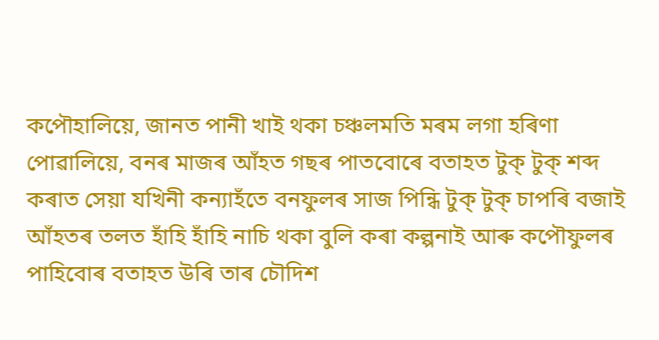কপৌহালিয়ে, জানত পানী খাই থকা চঞ্চলমতি মৰম লগা হৰিণা পোৱালিয়ে, বনৰ মাজৰ আঁহত গছৰ পাতবোৰে বতাহত টুক্ টুক্ শব্দ কৰাত সেয়া যখিনী কন্যাহঁতে বনফুলৰ সাজ পিন্ধি টুক্ টুক্ চাপৰি বজাই আঁহতৰ তলত হাঁহি হাঁহি নাচি থকা বুলি কৰা কল্পনাই আৰু কপৌফুলৰ পাহিবোৰ বতাহত উৰি তাৰ চৌদিশ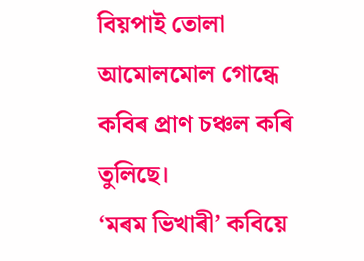বিয়পাই তোলা আমোলমোল গোন্ধে কবিৰ প্ৰাণ চঞ্চল কৰি তুলিছে।
‘মৰম ভিখাৰী’ কবিয়ে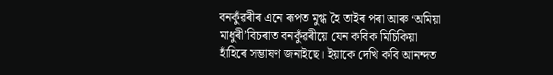বনকুঁৱৰীৰ এনে ৰূপত মুগ্ধ হৈ তাইৰ পৰা আৰু ‘অমিয়া মাধুৰী’বিচৰাত বনকুঁৱৰীয়ে যেন কবিক মিচিকিয়া হাঁহিৰে সম্ভাষণ জনাইছে। ইয়াকে দেখি কবি আনন্দত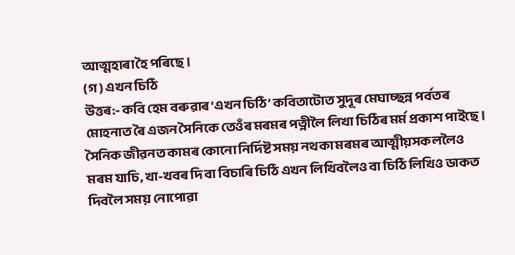আত্মহাৰা হৈ পৰিছে।
(গ) এখন চিঠি
উত্তৰ:- কবি হেম বৰুৱাৰ ‘এখন চিঠি’ কবিতাটোত সুদূৰ মেঘাচ্ছন্ন পৰ্বতৰ মোহনাত ৰৈ এজন সৈনিকে তেওঁৰ মৰমৰ পত্নীলৈ লিখা চিঠিৰ মৰ্ম প্ৰকাশ পাইছে। সৈনিক জীৱনত কামৰ কোনো নির্দিষ্ট সময় নথকা মৰমৰ আত্মীয়সকললৈও মৰম যাচি, খা-খবৰ দি বা বিচাৰি চিঠি এখন লিখিবলৈও বা চিঠি লিখিও ডাকত দিবলৈ সময় নোপোৱা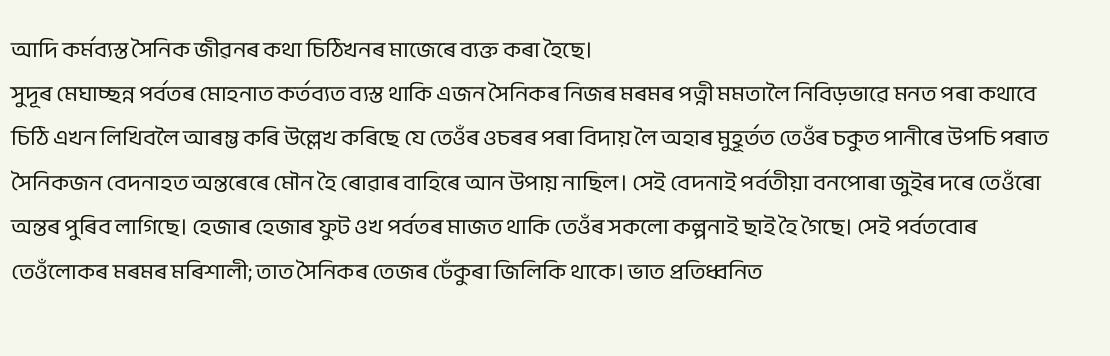আদি কর্মব্যস্ত সৈনিক জীৱনৰ কথা চিঠিখনৰ মাজেৰে ব্যক্ত কৰা হৈছে।
সুদূৰ মেঘাচ্ছন্ন পৰ্বতৰ মোহনাত কর্তব্যত ব্যস্ত থাকি এজন সৈনিকৰ নিজৰ মৰমৰ পত্নী মমতালৈ নিবিড়ভাৱে মনত পৰা কথাবে চিঠি এখন লিখিবলৈ আৰম্ভ কৰি উল্লেখ কৰিছে যে তেওঁৰ ওচৰৰ পৰা বিদায় লৈ অহাৰ মুহূৰ্তত তেওঁৰ চকুত পানীৰে উপচি পৰাত সৈনিকজন বেদনাহত অন্তৰেৰে মৌন হৈ ৰোৱাৰ বাহিৰে আন উপায় নাছিল। সেই বেদনাই পৰ্বতীয়া বনপোৰা জুইৰ দৰে তেওঁৰো অন্তৰ পুৰিব লাগিছে। হেজাৰ হেজাৰ ফুট ওখ পৰ্বতৰ মাজত থাকি তেওঁৰ সকলো কল্পনাই ছাই হৈ গৈছে। সেই পর্বতবোৰ তেওঁলোকৰ মৰমৰ মৰিশালী; তাত সৈনিকৰ তেজৰ ঢেঁকুৰা জিলিকি থাকে। ভাত প্রতিধ্বনিত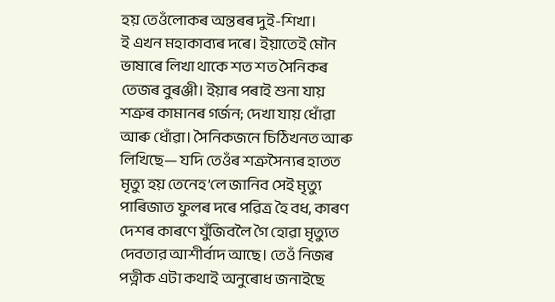হয় তেওঁলোকৰ অন্তৰৰ দুই-শিখা।
ই এখন মহাকাব্যৰ দৰে। ইয়াতেই মৌন ভাষাৰে লিখা থাকে শত শত সৈনিকৰ তেজৰ বুৰঞ্জী। ইয়াৰ পৰাই শুনা যায় শত্ৰুৰ কামানৰ গৰ্জন; দেখা যায় ধোঁৱা আৰু ধোঁৱা। সৈনিকজনে চিঠিখনত আৰু লিখিছে— যদি তেওঁৰ শত্রুসৈন্যৰ হাতত মৃত্যু হয় তেনেহ’লে জানিব সেই মৃত্যু পাৰিজাত ফুলৰ দৰে পৱিত্ৰ হৈ বধ, কাৰণ দেশৰ কাৰণে যুঁজিবলৈ গৈ হোৱা মৃত্যুত দেবতার আশীর্বাদ আছে। তেওঁ নিজৰ পত্নীক এটা কথাই অনুৰোধ জনাইছে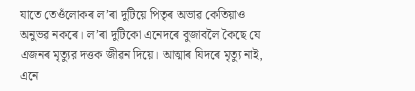যাতে তেওঁলোকৰ ল’ৰা দুটিয়ে পিতৃৰ অভাৱ কেতিয়াও অনুভৱ নকৰে। ল’ৰা দুটিকো এনেদৰে বুজাবলৈ কৈছে যে এজনৰ মৃত্যুর দত্তক জীৱন দিয়ে। আত্মাৰ যিদৰে মৃত্যু নাই, এনে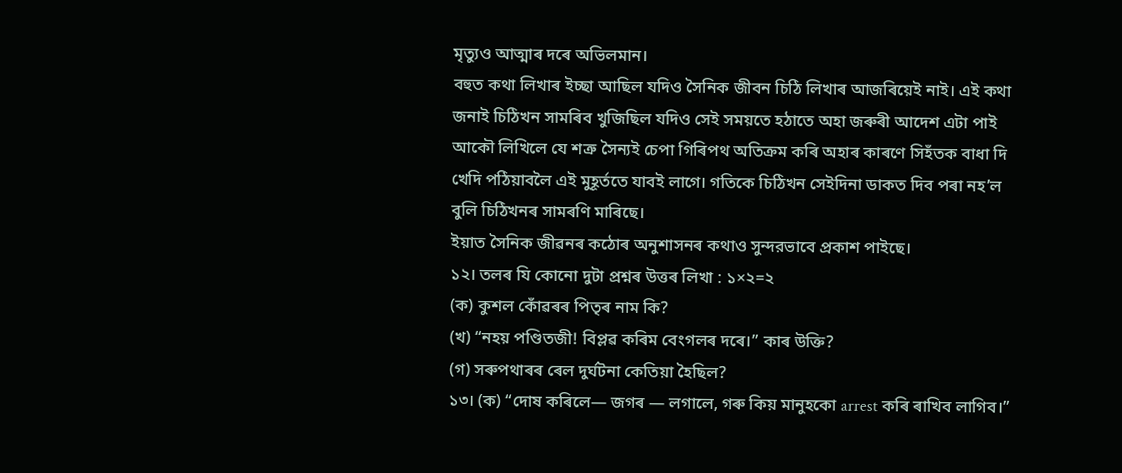মৃত্যুও আত্মাৰ দৰে অভিলমান।
বহুত কথা লিখাৰ ইচ্ছা আছিল যদিও সৈনিক জীবন চিঠি লিখাৰ আজৰিয়েই নাই। এই কথা জনাই চিঠিখন সামৰিব খুজিছিল যদিও সেই সময়তে হঠাতে অহা জৰুৰী আদেশ এটা পাই আকৌ লিখিলে যে শত্রু সৈন্যই চেপা গিৰিপথ অতিক্ৰম কৰি অহাৰ কাৰণে সিহঁতক বাধা দি খেদি পঠিয়াবলৈ এই মুহূর্ততে যাবই লাগে। গতিকে চিঠিখন সেইদিনা ডাকত দিব পৰা নহ’ল বুলি চিঠিখনৰ সামৰণি মাৰিছে।
ইয়াত সৈনিক জীৱনৰ কঠোৰ অনুশাসনৰ কথাও সুন্দরভাবে প্রকাশ পাইছে।
১২। তলৰ যি কোনো দুটা প্ৰশ্নৰ উত্তৰ লিখা : ১×২=২
(ক) কুশল কোঁৱৰৰ পিতৃৰ নাম কি?
(খ) “নহয় পণ্ডিতজী! বিপ্লৱ কৰিম বেংগলৰ দৰে।” কাৰ উক্তি?
(গ) সৰুপথাৰৰ ৰেল দুর্ঘটনা কেতিয়া হৈছিল?
১৩। (ক) “দোষ কৰিলে— জগৰ — লগালে, গৰু কিয় মানুহকো arrest কৰি ৰাখিব লাগিব।”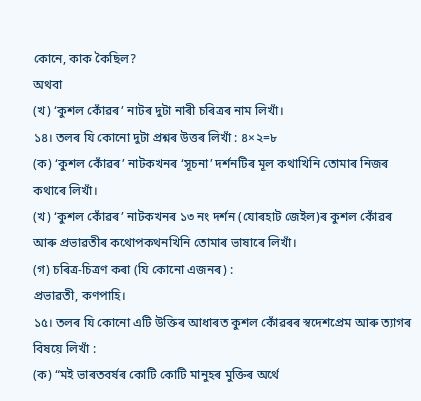কোনে, কাক কৈছিল?
অথবা
(খ) ‘কুশল কোঁৱৰ’ নাটৰ দুটা নাৰী চৰিত্ৰৰ নাম লিখাঁ।
১৪। তলৰ যি কোনো দুটা প্ৰশ্নৰ উত্তৰ লিখাঁ : ৪×২=৮
(ক) ‘কুশল কোঁৱৰ’ নাটকখনৰ ‘সূচনা’ দর্শনটিৰ মূল কথাখিনি তোমাৰ নিজৰ কথাৰে লিখাঁ।
(খ) ‘কুশল কোঁৱৰ’ নাটকখনৰ ১৩ নং দৰ্শন (যোৰহাট জেইল)ৰ কুশল কোঁৱৰ আৰু প্ৰভাৱতীৰ কথোপকথনখিনি তোমাৰ ভাষাৰে লিখাঁ।
(গ) চৰিত্ৰ-চিত্ৰণ কৰা (যি কোনো এজনৰ) :
প্ৰভাৱতী, কণপাহি।
১৫। তলৰ যি কোনো এটি উক্তিৰ আধাৰত কুশল কোঁৱৰৰ স্বদেশপ্ৰেম আৰু ত্যাগৰ বিষয়ে লিখাঁ :
(ক) “মই ভাৰতবৰ্ষৰ কোটি কোটি মানুহৰ মুক্তিৰ অৰ্থে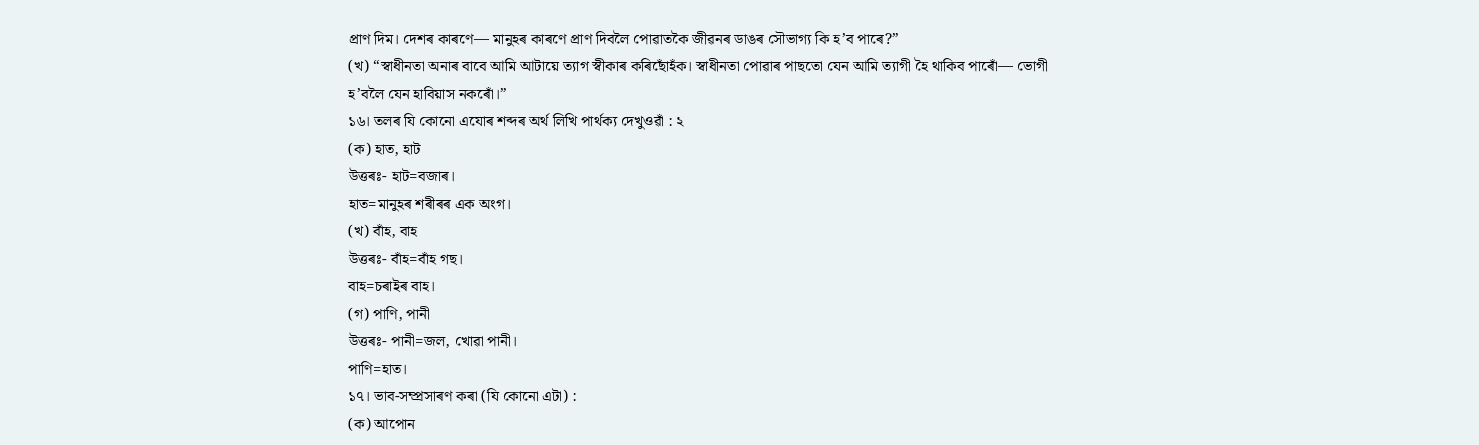প্ৰাণ দিম। দেশৰ কাৰণে— মানুহৰ কাৰণে প্ৰাণ দিবলৈ পোৱাতকৈ জীৱনৰ ডাঙৰ সৌভাগ্য কি হ’ব পাৰে?”
(খ) “স্বাধীনতা অনাৰ বাবে আমি আটায়ে ত্যাগ স্বীকাৰ কৰিছোঁহঁক। স্বাধীনতা পোৱাৰ পাছতো যেন আমি ত্যাগী হৈ থাকিব পাৰোঁ— ভোগী হ’বলৈ যেন হাবিয়াস নকৰোঁ।”
১৬। তলৰ যি কোনো এযোৰ শব্দৰ অৰ্থ লিখি পার্থক্য দেখুওৱাঁ : ২
(ক) হাত, হাট
উত্তৰঃ- হাট=বজাৰ।
হাত=মানুহৰ শৰীৰৰ এক অংগ।
(খ) বাঁহ, বাহ
উত্তৰঃ- বাঁহ=বাঁহ গছ।
বাহ=চৰাইৰ বাহ।
(গ) পাণি, পানী
উত্তৰঃ- পানী=জল, খোৱা পানী।
পাণি=হাত।
১৭। ভাব-সম্প্ৰসাৰণ কৰা (যি কোনো এটা) :
(ক) আপোন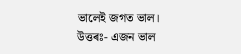ভালেই জগত ভাল।
উত্তৰঃ- এজন ভাল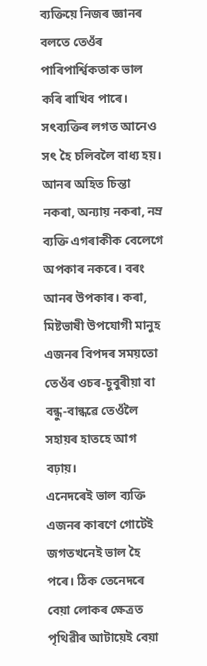ব্যক্তিয়ে নিজৰ জ্ঞানৰ বলতে তেওঁৰ পাৰিপাৰ্শ্বিকতাক ভাল কৰি ৰাখিব পাৰে। সৎব্যক্তিৰ লগত আনেও সৎ হৈ চলিবলৈ বাধ্য হয়। আনৰ অহিত চিন্তা নকৰা, অন্যায় নকৰা, নম্র ব্যক্তি এগৰাকীক বেলেগে অপকাৰ নকৰে। বৰং আনৰ উপকাৰ। কৰা, মিষ্টভাষী উপযোগী মানুহ এজনৰ বিপদৰ সময়তো তেওঁৰ ওচৰ-চুবুৰীয়া বা বন্ধু-বান্ধৱে তেওঁলৈ সহায়ৰ হাতহে আগ বঢ়ায়।
এনেদৰেই ভাল ব্যক্তি এজনৰ কাৰণে গোটেই জগতখনেই ভাল হৈ পৰে। ঠিক তেনেদৰে বেয়া লোকৰ ক্ষেত্ৰত পৃথিৱীৰ আটায়েই বেয়া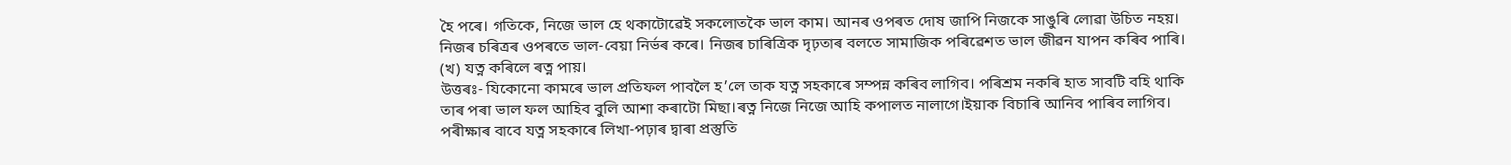হৈ পৰে। গতিকে, নিজে ভাল হে থকাটোৱেই সকলোতকৈ ভাল কাম। আনৰ ওপৰত দোষ জাপি নিজকে সাঙুৰি লোৱা উচিত নহয়। নিজৰ চৰিত্ৰৰ ওপৰতে ভাল-বেয়া নির্ভৰ কৰে। নিজৰ চাৰিত্রিক দৃঢ়তাৰ বলতে সামাজিক পৰিৱেশত ভাল জীৱন যাপন কৰিব পাৰি।
(খ) যত্ন কৰিলে ৰত্ন পায়।
উত্তৰঃ- যিকোনো কামৰে ভাল প্রতিফল পাবলৈ হ’লে তাক যত্ন সহকাৰে সম্পন্ন কৰিব লাগিব। পৰিশ্ৰম নকৰি হাত সাবটি বহি থাকি তাৰ পৰা ভাল ফল আহিব বুলি আশা কৰাটো মিছা।ৰত্ন নিজে নিজে আহি কপালত নালাগে।ইয়াক বিচাৰি আনিব পাৰিব লাগিব। পৰীক্ষাৰ বাবে যত্ন সহকাৰে লিখা-পঢ়াৰ দ্বাৰা প্রস্তুতি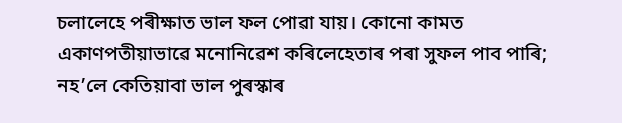চলালেহে পৰীক্ষাত ভাল ফল পোৱা যায়। কোনো কামত একাণপতীয়াভাৱে মনোনিৱেশ কৰিলেহেতাৰ পৰা সুফল পাব পাৰি; নহ’লে কেতিয়াবা ভাল পুৰস্কাৰ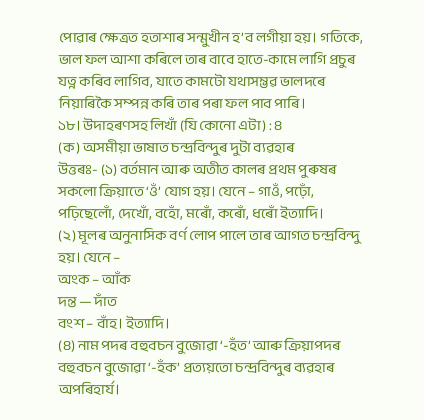পোৱাৰ ক্ষেত্ৰত হতাশাৰ সন্মুখীন হ’ব লগীয়া হয়। গতিকে, ভাল ফল আশা কৰিলে তাৰ বাবে হাতে-কামে লাগি প্রচুৰ যত্ন কৰিব লাগিব, যাতে কামটো যথাসম্ভৱ ভালদৰে নিয়াৰিকৈ সম্পন্ন কৰি তাৰ পৰা ফল পাব পাৰি।
১৮। উদাহৰণসহ লিখাঁ (যি কোনো এটা) : ৪
(ক) অসমীয়া ভাষাত চন্দ্ৰবিন্দুৰ দুটা ব্যৱহাৰ
উত্তৰঃ- (১) বর্তমান আৰু অতীত কালৰ প্ৰথম পুৰুষৰ সকলো ক্রিয়াতে ‘ওঁ’ যোগ হয়। যেনে – গাওঁ, পঢ়োঁ, পঢ়িছেলোঁ, দেখোঁ, বহোঁ, মৰোঁ, কৰোঁ, ধৰোঁ ইত্যাদি।
(২) মূলৰ অনুনাসিক বর্ণ লোপ পালে তাৰ আগত চন্দ্রবিন্দু হয়। যেনে –
অংক – আঁক
দন্ত — দাঁত
বংশ – বাঁহ। ইত্যাদি।
(৪) নাম পদৰ বহুবচন বুজোৱা ‘-হঁত’ আৰু ক্রিয়াপদৰ বহুবচন বুজোৱা ‘-হঁক’ প্রত্যয়তো চন্দ্রবিন্দুৰ ব্যৱহাৰ অপৰিহাৰ্য।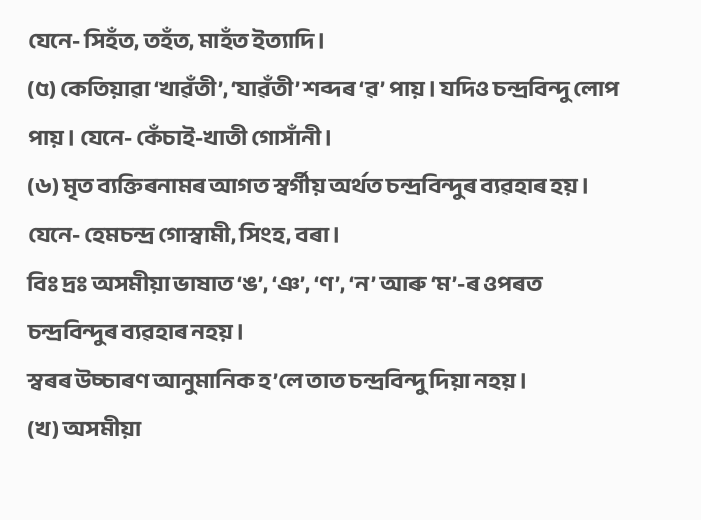যেনে- সিহঁত, তহঁত, মাহঁত ইত্যাদি।
(৫) কেতিয়াৱা ‘খাৱঁতী’, ‘যাৱঁতী’ শব্দৰ ‘ৱ’ পায়। যদিও চন্দ্রবিন্দু লোপ পায়। যেনে- কেঁচাই-খাতী গোসাঁনী।
(৬) মৃত ব্যক্তিৰনামৰ আগত স্বর্গীয় অর্থত চন্দ্রবিন্দুৰ ব্যৱহাৰ হয়। যেনে- হেমচন্দ্র গোস্বামী, সিংহ, বৰা।
বিঃ দ্রঃ অসমীয়া ভাষাত ‘ঙ’, ‘ঞ’, ‘ণ’, ‘ন’ আৰু ‘ম’-ৰ ওপৰত চন্দ্রবিন্দুৰ ব্যৱহাৰ নহয়।
স্বৰৰ উচ্চাৰণ আনুমানিক হ’লে তাত চন্দ্রবিন্দু দিয়া নহয়।
(খ) অসমীয়া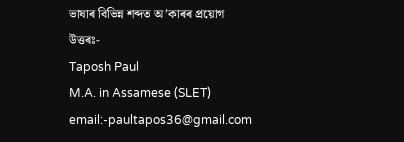ভাষাৰ বিভিন্ন শব্দত অ’কাৰৰ প্ৰয়োগ
উত্তৰঃ-
Taposh Paul
M.A. in Assamese (SLET)
email:-paultapos36@gmail.com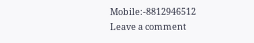Mobile:-8812946512
Leave a comment